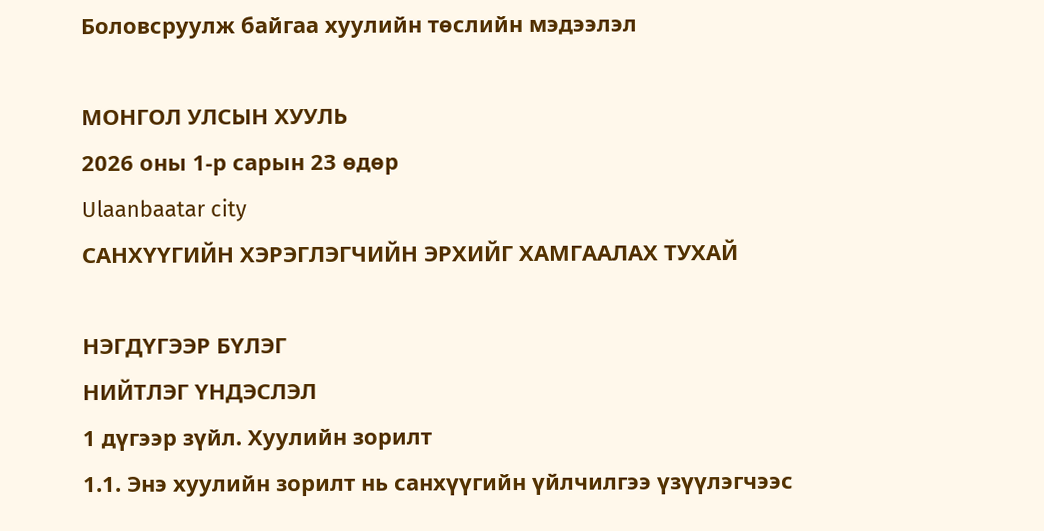Боловсруулж байгаа хуулийн төслийн мэдээлэл

МОНГОЛ УЛСЫН ХУУЛЬ
2026 оны 1-р сарын 23 өдөр
Ulaanbaatar city
САНХҮҮГИЙН ХЭРЭГЛЭГЧИЙН ЭРХИЙГ ХАМГААЛАХ ТУХАЙ

НЭГДҮГЭЭР БҮЛЭГ
НИЙТЛЭГ ҮНДЭСЛЭЛ
1 дүгээр зүйл. Хуулийн зорилт
1.1. Энэ хуулийн зорилт нь санхүүгийн үйлчилгээ үзүүлэгчээс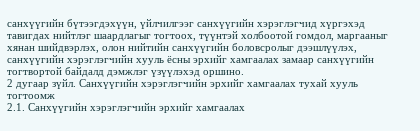санхүүгийн бүтээгдэхүүн, үйлчилгээг санхүүгийн хэрэглэгчид хүргэхэд тавигдах нийтлэг шаардлагыг тогтоох, түүнтэй холбоотой гомдол, маргааныг хянан шийдвэрлэх, олон нийтийн санхүүгийн боловсролыг дээшлүүлэх, санхүүгийн хэрэглэгчийн хууль ёсны эрхийг хамгаалах замаар санхүүгийн тогтвортой байдалд дэмжлэг үзүүлэхэд оршино.
2 дугаар зүйл. Санхүүгийн хэрэглэгчийн эрхийг хамгаалах тухай хууль тогтоомж
2.1. Санхүүгийн хэрэглэгчийн эрхийг хамгаалах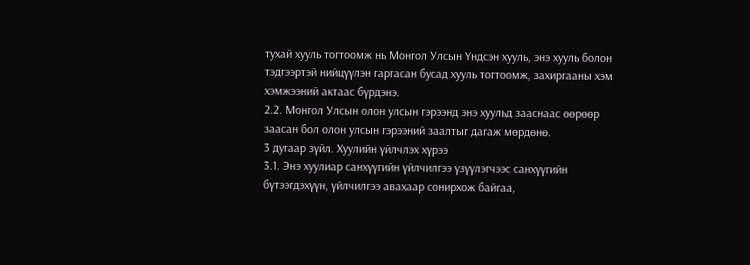тухай хууль тогтоомж нь Монгол Улсын Үндсэн хууль, энэ хууль болон тэдгээртэй нийцүүлэн гаргасан бусад хууль тогтоомж, захиргааны хэм хэмжээний актаас бүрдэнэ.
2.2. Монгол Улсын олон улсын гэрээнд энэ хуульд зааснаас өөрөөр заасан бол олон улсын гэрээний заалтыг дагаж мөрдөнө.
3 дугаар зүйл. Хуулийн үйлчлэх хүрээ
3.1. Энэ хуулиар санхүүгийн үйлчилгээ үзүүлэгчээс санхүүгийн бүтээгдэхүүн, үйлчилгээ авахаар сонирхож байгаа,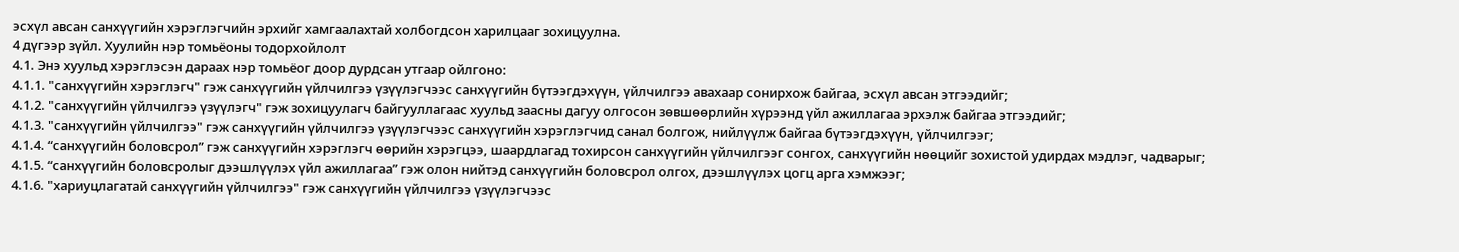эсхүл авсан санхүүгийн хэрэглэгчийн эрхийг хамгаалахтай холбогдсон харилцааг зохицуулна.
4 дүгээр зүйл. Хуулийн нэр томьёоны тодорхойлолт
4.1. Энэ хуульд хэрэглэсэн дараах нэр томьёог доор дурдсан утгаар ойлгоно:
4.1.1. "санхүүгийн хэрэглэгч" гэж санхүүгийн үйлчилгээ үзүүлэгчээс санхүүгийн бүтээгдэхүүн, үйлчилгээ авахаар сонирхож байгаа, эсхүл авсан этгээдийг;
4.1.2. "санхүүгийн үйлчилгээ үзүүлэгч" гэж зохицуулагч байгууллагаас хуульд заасны дагуу олгосон зөвшөөрлийн хүрээнд үйл ажиллагаа эрхэлж байгаа этгээдийг;
4.1.3. "санхүүгийн үйлчилгээ" гэж санхүүгийн үйлчилгээ үзүүлэгчээс санхүүгийн хэрэглэгчид санал болгож, нийлүүлж байгаа бүтээгдэхүүн, үйлчилгээг;
4.1.4. “санхүүгийн боловсрол” гэж санхүүгийн хэрэглэгч өөрийн хэрэгцээ, шаардлагад тохирсон санхүүгийн үйлчилгээг сонгох, санхүүгийн нөөцийг зохистой удирдах мэдлэг, чадварыг;
4.1.5. “санхүүгийн боловсролыг дээшлүүлэх үйл ажиллагаа” гэж олон нийтэд санхүүгийн боловсрол олгох, дээшлүүлэх цогц арга хэмжээг;
4.1.6. "хариуцлагатай санхүүгийн үйлчилгээ" гэж санхүүгийн үйлчилгээ үзүүлэгчээс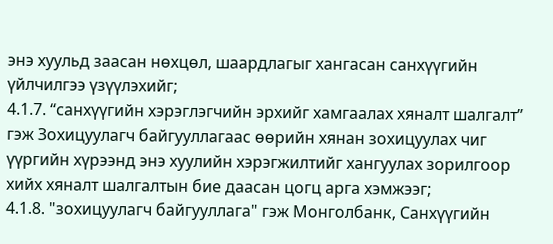энэ хуульд заасан нөхцөл, шаардлагыг хангасан санхүүгийн үйлчилгээ үзүүлэхийг;
4.1.7. “санхүүгийн хэрэглэгчийн эрхийг хамгаалах хяналт шалгалт” гэж Зохицуулагч байгууллагаас өөрийн хянан зохицуулах чиг үүргийн хүрээнд энэ хуулийн хэрэгжилтийг хангуулах зорилгоор хийх хяналт шалгалтын бие даасан цогц арга хэмжээг;
4.1.8. "зохицуулагч байгууллага" гэж Монголбанк, Санхүүгийн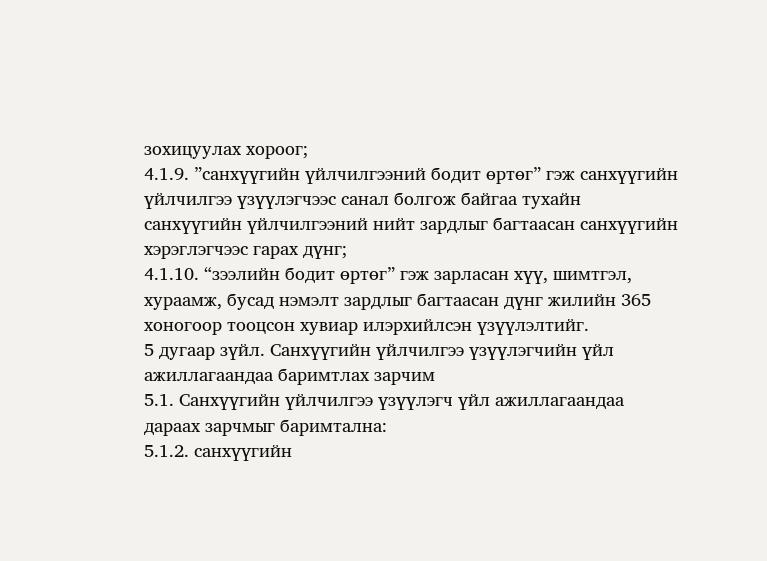зохицуулах хороог;
4.1.9. ”санхүүгийн үйлчилгээний бодит өртөг” гэж санхүүгийн үйлчилгээ үзүүлэгчээс санал болгож байгаа тухайн санхүүгийн үйлчилгээний нийт зардлыг багтаасан санхүүгийн хэрэглэгчээс гарах дүнг;
4.1.10. “зээлийн бодит өртөг” гэж зарласан хүү, шимтгэл, хураамж, бусад нэмэлт зардлыг багтаасан дүнг жилийн 365 хоногоор тооцсон хувиар илэрхийлсэн үзүүлэлтийг.
5 дугаар зүйл. Санхүүгийн үйлчилгээ үзүүлэгчийн үйл ажиллагаандаа баримтлах зарчим
5.1. Санхүүгийн үйлчилгээ үзүүлэгч үйл ажиллагаандаа дараах зарчмыг баримтална:
5.1.2. санхүүгийн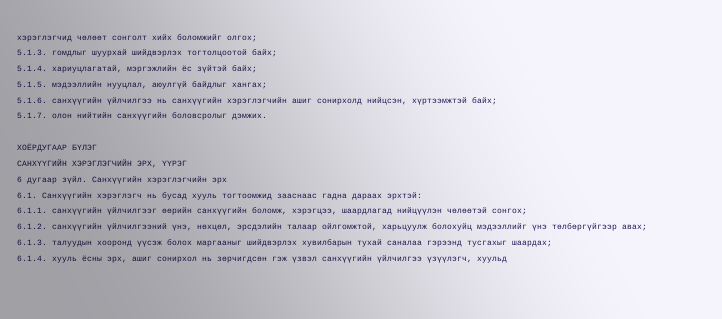хэрэглэгчид чөлөөт сонголт хийх боломжийг олгох;
5.1.3. гомдлыг шуурхай шийдвэрлэх тогтолцоотой байх;
5.1.4. хариуцлагатай, мэргэжлийн ёс зүйтэй байх;
5.1.5. мэдээллийн нууцлал, аюулгүй байдлыг хангах;
5.1.6. санхүүгийн үйлчилгээ нь санхүүгийн хэрэглэгчийн ашиг сонирхолд нийцсэн, хүртээмжтэй байх;
5.1.7. олон нийтийн санхүүгийн боловсролыг дэмжих.

ХОЁРДУГААР БҮЛЭГ
САНХҮҮГИЙН ХЭРЭГЛЭГЧИЙН ЭРХ, ҮҮРЭГ
6 дугаар зүйл. Санхүүгийн хэрэглэгчийн эрх
6.1. Санхүүгийн хэрэглэгч нь бусад хууль тогтоомжид зааснаас гадна дараах эрхтэй:
6.1.1. санхүүгийн үйлчилгээг өөрийн санхүүгийн боломж, хэрэгцээ, шаардлагад нийцүүлэн чөлөөтэй сонгох;
6.1.2. санхүүгийн үйлчилгээний үнэ, нөхцөл, эрсдэлийн талаар ойлгомжтой, харьцуулж болохуйц мэдээллийг үнэ төлбөргүйгээр авах;
6.1.3. талуудын хооронд үүсэж болох маргааныг шийдвэрлэх хувилбарын тухай саналаа гэрээнд тусгахыг шаардах;
6.1.4. хууль ёсны эрх, ашиг сонирхол нь зөрчигдсөн гэж үзвэл санхүүгийн үйлчилгээ үзүүлэгч, хуульд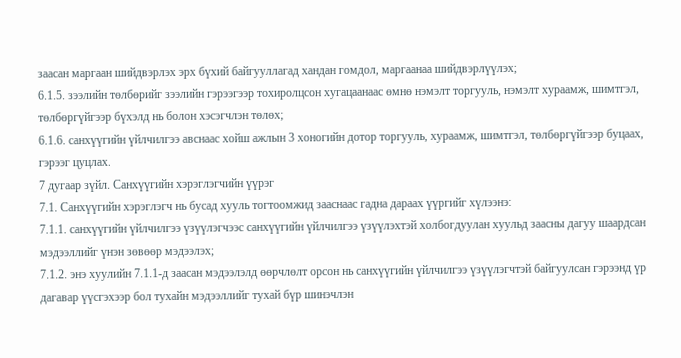заасан маргаан шийдвэрлэх эрх бүхий байгууллагад хандан гомдол, маргаанаа шийдвэрлүүлэх;
6.1.5. зээлийн төлбөрийг зээлийн гэрээгээр тохиролцсон хугацаанаас өмнө нэмэлт торгууль, нэмэлт хураамж, шимтгэл, төлбөргүйгээр бүхэлд нь болон хэсэгчлэн төлөх;
6.1.6. санхүүгийн үйлчилгээ авснаас хойш ажлын 3 хоногийн дотор торгууль, хураамж, шимтгэл, төлбөргүйгээр буцаах, гэрээг цуцлах.
7 дугаар зүйл. Санхүүгийн хэрэглэгчийн үүрэг
7.1. Санхүүгийн хэрэглэгч нь бусад хууль тогтоомжид зааснаас гадна дараах үүргийг хүлээнэ:
7.1.1. санхүүгийн үйлчилгээ үзүүлэгчээс санхүүгийн үйлчилгээ үзүүлэхтэй холбогдуулан хуульд заасны дагуу шаардсан мэдээллийг үнэн зөвөөр мэдээлэх;
7.1.2. энэ хуулийн 7.1.1-д заасан мэдээлэлд өөрчлөлт орсон нь санхүүгийн үйлчилгээ үзүүлэгчтэй байгуулсан гэрээнд үр дагавар үүсгэхээр бол тухайн мэдээллийг тухай бүр шинэчлэн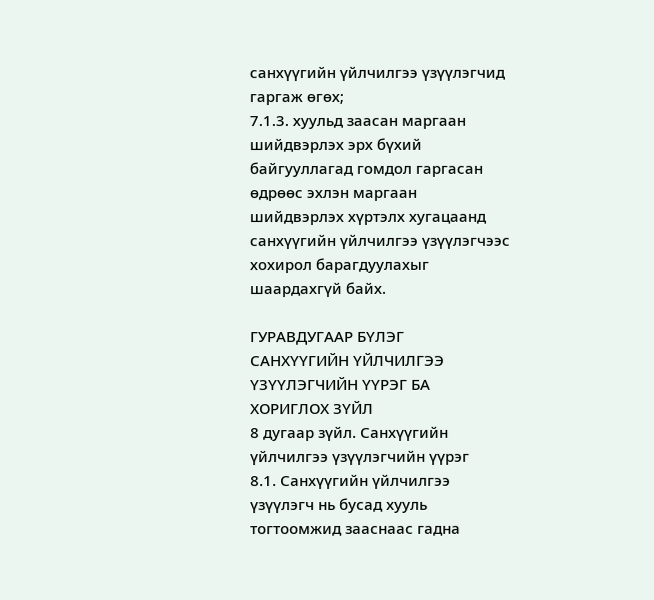санхүүгийн үйлчилгээ үзүүлэгчид гаргаж өгөх;
7.1.3. хуульд заасан маргаан шийдвэрлэх эрх бүхий байгууллагад гомдол гаргасан өдрөөс эхлэн маргаан шийдвэрлэх хүртэлх хугацаанд санхүүгийн үйлчилгээ үзүүлэгчээс хохирол барагдуулахыг шаардахгүй байх.

ГУРАВДУГААР БҮЛЭГ
САНХҮҮГИЙН ҮЙЛЧИЛГЭЭ ҮЗҮҮЛЭГЧИЙН ҮҮРЭГ БА ХОРИГЛОХ ЗҮЙЛ
8 дугаар зүйл. Санхүүгийн үйлчилгээ үзүүлэгчийн үүрэг
8.1. Санхүүгийн үйлчилгээ үзүүлэгч нь бусад хууль тогтоомжид зааснаас гадна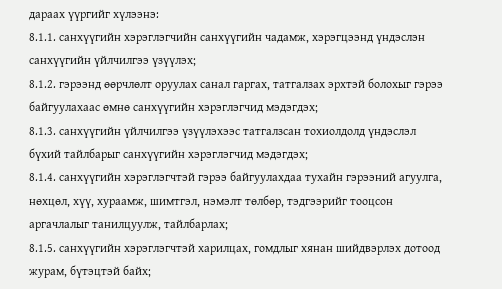дараах үүргийг хүлээнэ:
8.1.1. санхүүгийн хэрэглэгчийн санхүүгийн чадамж, хэрэгцээнд үндэслэн санхүүгийн үйлчилгээ үзүүлэх;
8.1.2. гэрээнд өөрчлөлт оруулах санал гаргах, татгалзах эрхтэй болохыг гэрээ байгуулахаас өмнө санхүүгийн хэрэглэгчид мэдэгдэх;
8.1.3. санхүүгийн үйлчилгээ үзүүлэхээс татгалзсан тохиолдолд үндэслэл бүхий тайлбарыг санхүүгийн хэрэглэгчид мэдэгдэх;
8.1.4. санхүүгийн хэрэглэгчтэй гэрээ байгуулахдаа тухайн гэрээний агуулга, нөхцөл, хүү, хураамж, шимтгэл, нэмэлт төлбөр, тэдгээрийг тооцсон аргачлалыг танилцуулж, тайлбарлах;
8.1.5. санхүүгийн хэрэглэгчтэй харилцах, гомдлыг хянан шийдвэрлэх дотоод журам, бүтэцтэй байх;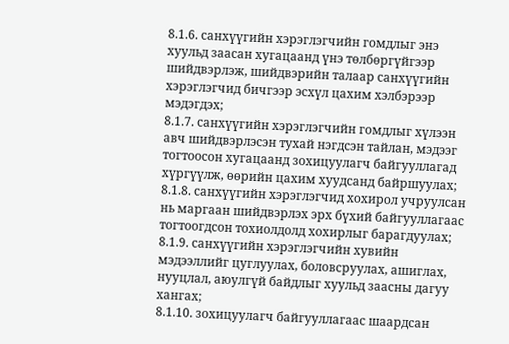8.1.6. санхүүгийн хэрэглэгчийн гомдлыг энэ хуульд заасан хугацаанд үнэ төлбөргүйгээр шийдвэрлэж, шийдвэрийн талаар санхүүгийн хэрэглэгчид бичгээр эсхүл цахим хэлбэрээр мэдэгдэх;
8.1.7. санхүүгийн хэрэглэгчийн гомдлыг хүлээн авч шийдвэрлэсэн тухай нэгдсэн тайлан, мэдээг тогтоосон хугацаанд зохицуулагч байгууллагад хүргүүлж, өөрийн цахим хуудсанд байршуулах;
8.1.8. санхүүгийн хэрэглэгчид хохирол учруулсан нь маргаан шийдвэрлэх эрх бүхий байгууллагаас тогтоогдсон тохиолдолд хохирлыг барагдуулах;
8.1.9. санхүүгийн хэрэглэгчийн хувийн мэдээллийг цуглуулах, боловсруулах, ашиглах, нууцлал, аюулгүй байдлыг хуульд заасны дагуу хангах;
8.1.10. зохицуулагч байгууллагаас шаардсан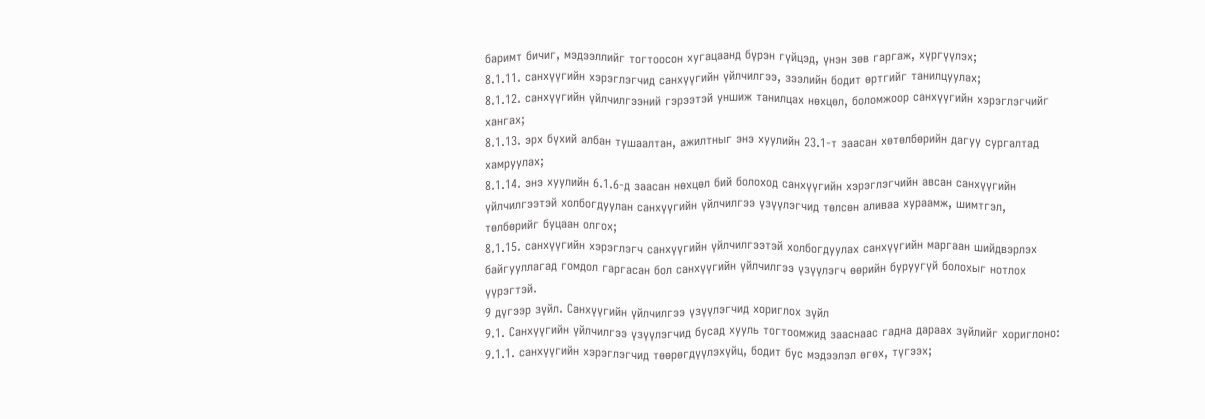баримт бичиг, мэдээллийг тогтоосон хугацаанд бүрэн гүйцэд, үнэн зөв гаргаж, хүргүүлэх;
8.1.11. санхүүгийн хэрэглэгчид санхүүгийн үйлчилгээ, зээлийн бодит өртгийг танилцуулах;
8.1.12. санхүүгийн үйлчилгээний гэрээтэй уншиж танилцах нөхцөл, боломжоор санхүүгийн хэрэглэгчийг хангах;
8.1.13. эрх бүхий албан тушаалтан, ажилтныг энэ хуулийн 23.1-т заасан хөтөлбөрийн дагуу сургалтад хамруулах;
8.1.14. энэ хуулийн 6.1.6-д заасан нөхцөл бий болоход санхүүгийн хэрэглэгчийн авсан санхүүгийн үйлчилгээтэй холбогдуулан санхүүгийн үйлчилгээ үзүүлэгчид төлсөн аливаа хураамж, шимтгэл, төлбөрийг буцаан олгох;
8.1.15. санхүүгийн хэрэглэгч санхүүгийн үйлчилгээтэй холбогдуулах санхүүгийн маргаан шийдвэрлэх байгууллагад гомдол гаргасан бол санхүүгийн үйлчилгээ үзүүлэгч өөрийн буруугүй болохыг нотлох үүрэгтэй.
9 дүгээр зүйл. Санхүүгийн үйлчилгээ үзүүлэгчид хориглох зүйл
9.1. Санхүүгийн үйлчилгээ үзүүлэгчид бусад хууль тогтоомжид зааснаас гадна дараах зүйлийг хориглоно:
9.1.1. санхүүгийн хэрэглэгчид төөрөгдүүлэхүйц, бодит бус мэдээлэл өгөх, түгээх;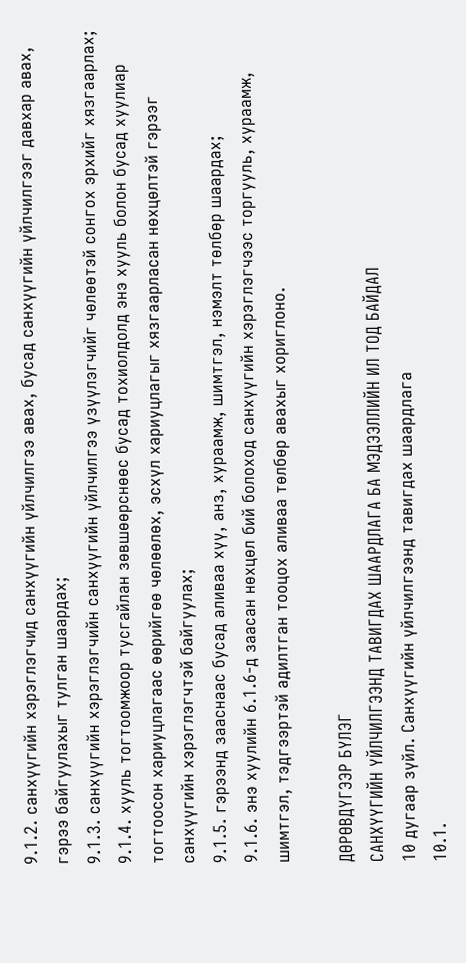9.1.2. санхүүгийн хэрэглэгчид санхүүгийн үйлчилгээ авах, бусад санхүүгийн үйлчилгээг давхар авах, гэрээ байгуулахыг тулган шаардах;
9.1.3. санхүүгийн хэрэглэгчийн санхүүгийн үйлчилгээ үзүүлэгчийг чөлөөтэй сонгох эрхийг хязгаарлах;
9.1.4. хууль тогтоомжоор тусгайлан зөвшөөрснөөс бусад тохиолдолд энэ хууль болон бусад хуулиар тогтоосон хариуцлагаас өөрийгөө чөлөөлөх, эсхүл хариуцлагыг хязгаарласан нөхцөлтэй гэрээг санхүүгийн хэрэглэгчтэй байгуулах;
9.1.5. гэрээнд зааснаас бусад аливаа хүү, анз, хураамж, шимтгэл, нэмэлт төлбөр шаардах;
9.1.6. энэ хуулийн 6.1.6-д заасан нөхцөл бий болоход санхүүгийн хэрэглэгчээс торгууль, хураамж, шимтгэл, тэдгээртэй адилтган тооцох аливаа төлбөр авахыг хориглоно.

ДӨРӨВДҮГЭЭР БҮЛЭГ
САНХҮҮГИЙН ҮЙЛЧИЛГЭЭНД ТАВИГДАХ ШААРДЛАГА БА МЭДЭЭЛЛИЙН ИЛ ТОД БАЙДАЛ
10 дугаар зүйл. Санхүүгийн үйлчилгээнд тавигдах шаардлага
10.1.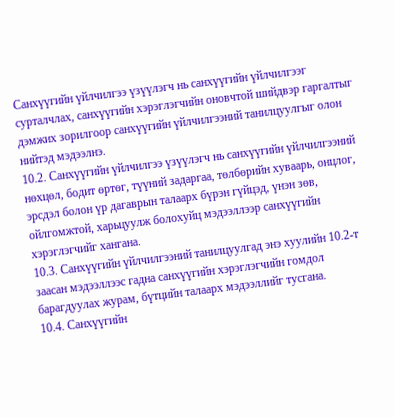Санхүүгийн үйлчилгээ үзүүлэгч нь санхүүгийн үйлчилгээг сурталчлах, санхүүгийн хэрэглэгчийн оновчтой шийдвэр гаргалтыг дэмжих зорилгоор санхүүгийн үйлчилгээний танилцуулгыг олон нийтэд мэдээлнэ.
10.2. Санхүүгийн үйлчилгээ үзүүлэгч нь санхүүгийн үйлчилгээний нөхцөл, бодит өртөг, түүний задаргаа, төлбөрийн хуваарь, онцлог, эрсдэл болон үр дагаврын талаарх бүрэн гүйцэд, үнэн зөв, ойлгомжтой, харьцуулж болохуйц мэдээллээр санхүүгийн хэрэглэгчийг хангана.
10.3. Санхүүгийн үйлчилгээний танилцуулгад энэ хуулийн 10.2-т заасан мэдээллээс гадна санхүүгийн хэрэглэгчийн гомдол барагдуулах журам, бүтцийн талаарх мэдээллийг тусгана.
10.4. Санхүүгийн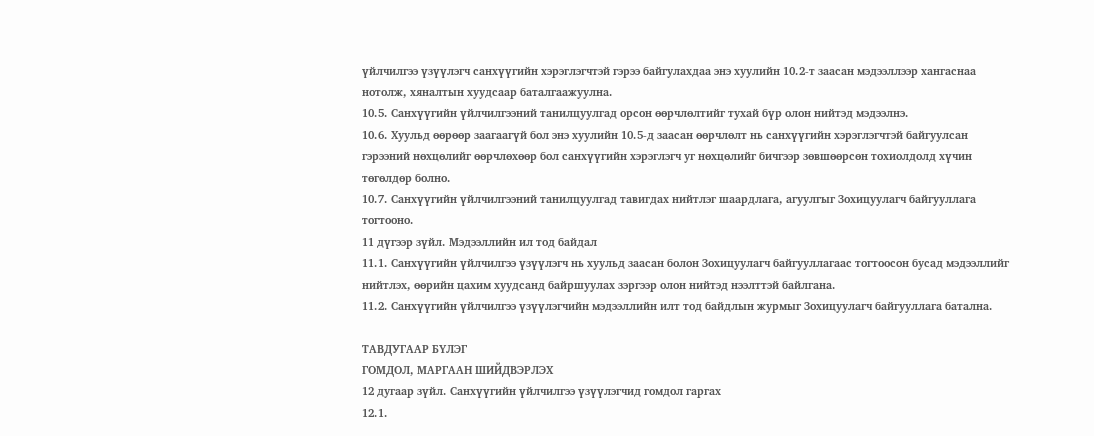үйлчилгээ үзүүлэгч санхүүгийн хэрэглэгчтэй гэрээ байгулахдаа энэ хуулийн 10.2-т заасан мэдээллээр хангаснаа нотолж, хяналтын хуудсаар баталгаажуулна.
10.5. Санхүүгийн үйлчилгээний танилцуулгад орсон өөрчлөлтийг тухай бүр олон нийтэд мэдээлнэ.
10.6. Хуульд өөрөөр заагаагүй бол энэ хуулийн 10.5-д заасан өөрчлөлт нь санхүүгийн хэрэглэгчтэй байгуулсан гэрээний нөхцөлийг өөрчлөхөөр бол санхүүгийн хэрэглэгч уг нөхцөлийг бичгээр зөвшөөрсөн тохиолдолд хүчин төгөлдөр болно.
10.7. Санхүүгийн үйлчилгээний танилцуулгад тавигдах нийтлэг шаардлага, агуулгыг Зохицуулагч байгууллага тогтооно.
11 дүгээр зүйл. Мэдээллийн ил тод байдал
11.1. Санхүүгийн үйлчилгээ үзүүлэгч нь хуульд заасан болон Зохицуулагч байгууллагаас тогтоосон бусад мэдээллийг нийтлэх, өөрийн цахим хуудсанд байршуулах зэргээр олон нийтэд нээлттэй байлгана.
11.2. Санхүүгийн үйлчилгээ үзүүлэгчийн мэдээллийн илт тод байдлын журмыг Зохицуулагч байгууллага батална.

ТАВДУГААР БҮЛЭГ
ГОМДОЛ, МАРГААН ШИЙДВЭРЛЭХ
12 дугаар зүйл. Санхүүгийн үйлчилгээ үзүүлэгчид гомдол гаргах
12.1.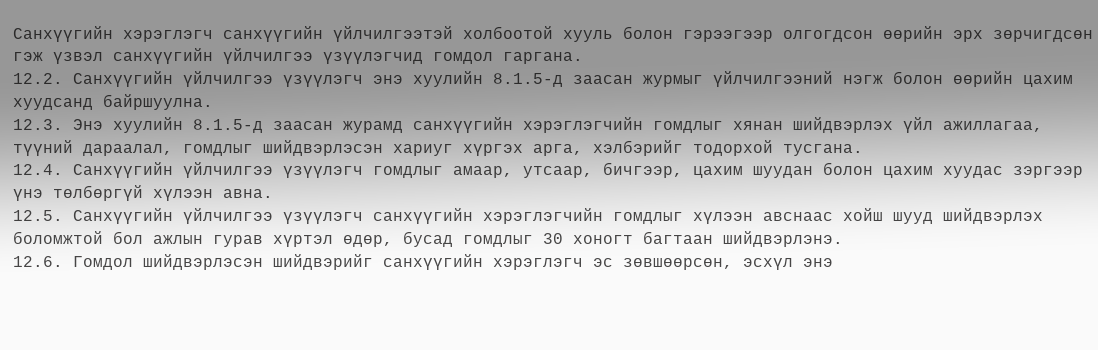Санхүүгийн хэрэглэгч санхүүгийн үйлчилгээтэй холбоотой хууль болон гэрээгээр олгогдсон өөрийн эрх зөрчигдсөн гэж үзвэл санхүүгийн үйлчилгээ үзүүлэгчид гомдол гаргана.
12.2. Санхүүгийн үйлчилгээ үзүүлэгч энэ хуулийн 8.1.5-д заасан журмыг үйлчилгээний нэгж болон өөрийн цахим хуудсанд байршуулна.
12.3. Энэ хуулийн 8.1.5-д заасан журамд санхүүгийн хэрэглэгчийн гомдлыг хянан шийдвэрлэх үйл ажиллагаа, түүний дараалал, гомдлыг шийдвэрлэсэн хариуг хүргэх арга, хэлбэрийг тодорхой тусгана.
12.4. Санхүүгийн үйлчилгээ үзүүлэгч гомдлыг амаар, утсаар, бичгээр, цахим шуудан болон цахим хуудас зэргээр үнэ төлбөргүй хүлээн авна.
12.5. Санхүүгийн үйлчилгээ үзүүлэгч санхүүгийн хэрэглэгчийн гомдлыг хүлээн авснаас хойш шууд шийдвэрлэх боломжтой бол ажлын гурав хүртэл өдөр, бусад гомдлыг 30 хоногт багтаан шийдвэрлэнэ.
12.6. Гомдол шийдвэрлэсэн шийдвэрийг санхүүгийн хэрэглэгч эс зөвшөөрсөн, эсхүл энэ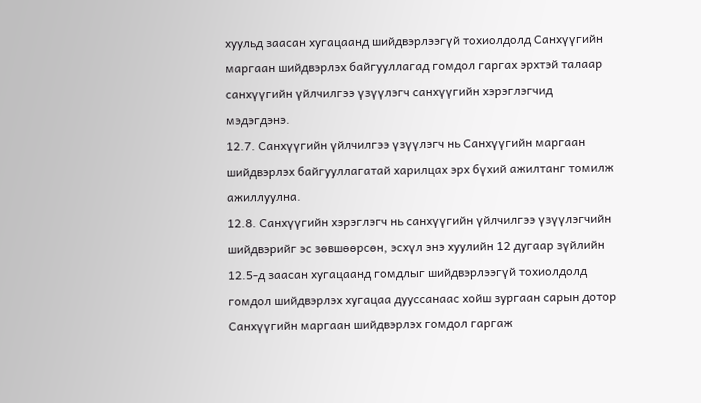хуульд заасан хугацаанд шийдвэрлээгүй тохиолдолд Санхүүгийн маргаан шийдвэрлэх байгууллагад гомдол гаргах эрхтэй талаар санхүүгийн үйлчилгээ үзүүлэгч санхүүгийн хэрэглэгчид мэдэгдэнэ.
12.7. Санхүүгийн үйлчилгээ үзүүлэгч нь Санхүүгийн маргаан шийдвэрлэх байгууллагатай харилцах эрх бүхий ажилтанг томилж ажиллуулна.
12.8. Санхүүгийн хэрэглэгч нь санхүүгийн үйлчилгээ үзүүлэгчийн шийдвэрийг эс зөвшөөрсөн, эсхүл энэ хуулийн 12 дугаар зүйлийн 12.5-д заасан хугацаанд гомдлыг шийдвэрлээгүй тохиолдолд гомдол шийдвэрлэх хугацаа дууссанаас хойш зургаан сарын дотор Санхүүгийн маргаан шийдвэрлэх гомдол гаргаж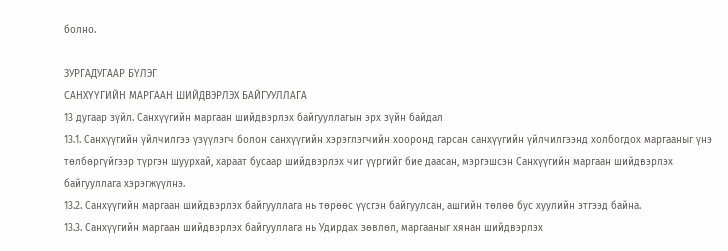болно.

ЗУРГАДУГААР БҮЛЭГ
САНХҮҮГИЙН МАРГААН ШИЙДВЭРЛЭХ БАЙГУУЛЛАГА
13 дугаар зүйл. Санхүүгийн маргаан шийдвэрлэх байгууллагын эрх зүйн байдал
13.1. Санхүүгийн үйлчилгээ үзүүлэгч болон санхүүгийн хэрэглэгчийн хооронд гарсан санхүүгийн үйлчилгээнд холбогдох маргааныг үнэ төлбөргүйгээр түргэн шуурхай, хараат бусаар шийдвэрлэх чиг үүргийг бие даасан, мэргэшсэн Санхүүгийн маргаан шийдвэрлэх байгууллага хэрэгжүүлнэ.
13.2. Санхүүгийн маргаан шийдвэрлэх байгууллага нь төрөөс үүсгэн байгуулсан, ашгийн төлөө бус хуулийн этгээд байна.
13.3. Санхүүгийн маргаан шийдвэрлэх байгууллага нь Удирдах зөвлөл, маргааныг хянан шийдвэрлэх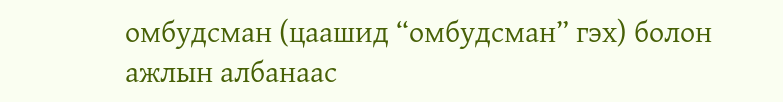омбудсман (цаашид “омбудсман” гэх) болон ажлын албанаас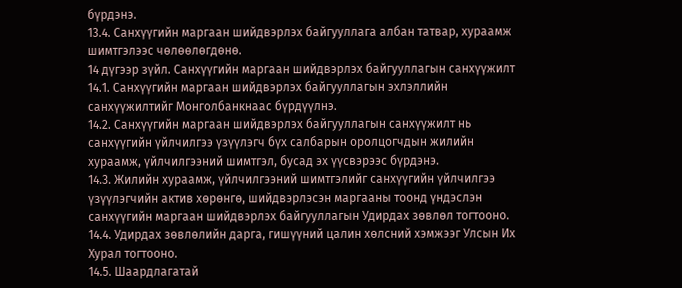бүрдэнэ.
13.4. Санхүүгийн маргаан шийдвэрлэх байгууллага албан татвар, хураамж шимтгэлээс чөлөөлөгдөнө.
14 дүгээр зүйл. Санхүүгийн маргаан шийдвэрлэх байгууллагын санхүүжилт
14.1. Санхүүгийн маргаан шийдвэрлэх байгууллагын эхлэллийн санхүүжилтийг Монголбанкнаас бүрдүүлнэ.
14.2. Санхүүгийн маргаан шийдвэрлэх байгууллагын санхүүжилт нь санхүүгийн үйлчилгээ үзүүлэгч бүх салбарын оролцогчдын жилийн хураамж, үйлчилгээний шимтгэл, бусад эх үүсвэрээс бүрдэнэ.
14.3. Жилийн хураамж, үйлчилгээний шимтгэлийг санхүүгийн үйлчилгээ үзүүлэгчийн актив хөрөнгө, шийдвэрлэсэн маргааны тоонд үндэслэн санхүүгийн маргаан шийдвэрлэх байгууллагын Удирдах зөвлөл тогтооно.
14.4. Удирдах зөвлөлийн дарга, гишүүний цалин хөлсний хэмжээг Улсын Их Хурал тогтооно.
14.5. Шаардлагатай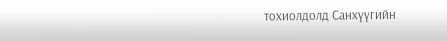тохиолдолд Санхүүгийн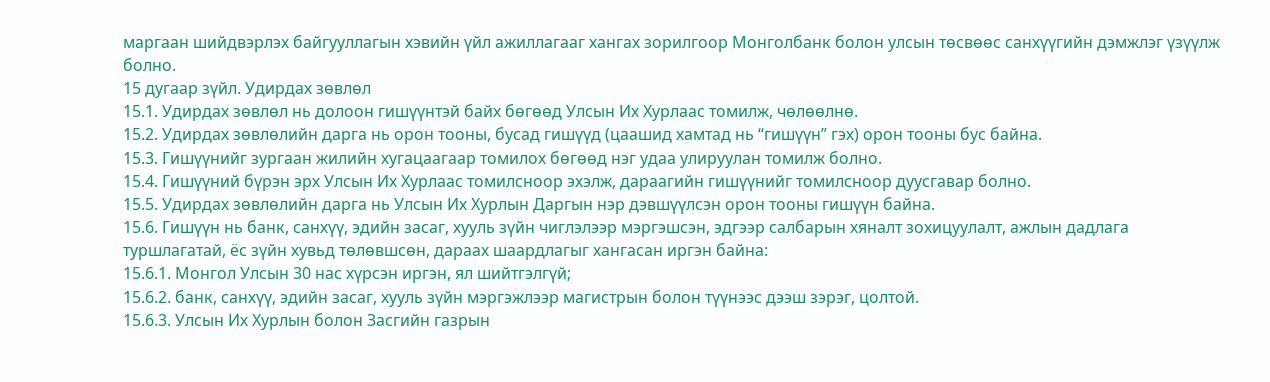маргаан шийдвэрлэх байгууллагын хэвийн үйл ажиллагааг хангах зорилгоор Монголбанк болон улсын төсвөөс санхүүгийн дэмжлэг үзүүлж болно.
15 дугаар зүйл. Удирдах зөвлөл
15.1. Удирдах зөвлөл нь долоон гишүүнтэй байх бөгөөд Улсын Их Хурлаас томилж, чөлөөлнө.
15.2. Удирдах зөвлөлийн дарга нь орон тооны, бусад гишүүд (цаашид хамтад нь “гишүүн” гэх) орон тооны бус байна.
15.3. Гишүүнийг зургаан жилийн хугацаагаар томилох бөгөөд нэг удаа улируулан томилж болно.
15.4. Гишүүний бүрэн эрх Улсын Их Хурлаас томилсноор эхэлж, дараагийн гишүүнийг томилсноор дуусгавар болно.
15.5. Удирдах зөвлөлийн дарга нь Улсын Их Хурлын Даргын нэр дэвшүүлсэн орон тооны гишүүн байна.
15.6. Гишүүн нь банк, санхүү, эдийн засаг, хууль зүйн чиглэлээр мэргэшсэн, эдгээр салбарын хяналт зохицуулалт, ажлын дадлага туршлагатай, ёс зүйн хувьд төлөвшсөн, дараах шаардлагыг хангасан иргэн байна:
15.6.1. Монгол Улсын 30 нас хүрсэн иргэн, ял шийтгэлгүй;
15.6.2. банк, санхүү, эдийн засаг, хууль зүйн мэргэжлээр магистрын болон түүнээс дээш зэрэг, цолтой.
15.6.3. Улсын Их Хурлын болон Засгийн газрын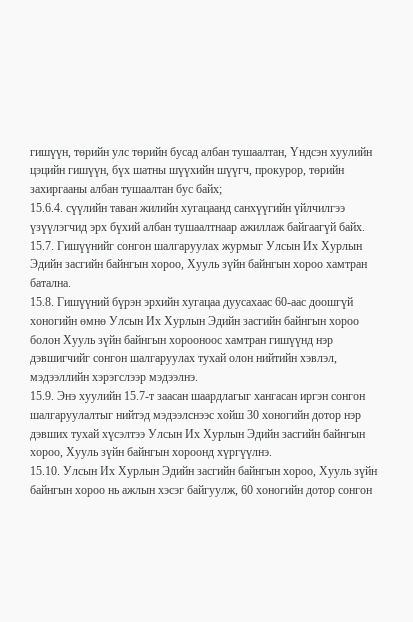гишүүн, төрийн улс төрийн бусад албан тушаалтан, Үндсэн хуулийн цэцийн гишүүн, бүх шатны шүүхийн шүүгч, прокурор, төрийн захиргааны албан тушаалтан бус байх;
15.6.4. сүүлийн таван жилийн хугацаанд санхүүгийн үйлчилгээ үзүүлэгчид эрх бүхий албан тушаалтнаар ажиллаж байгаагүй байх.
15.7. Гишүүнийг сонгон шалгаруулах журмыг Улсын Их Хурлын Эдийн засгийн байнгын хороо, Хууль зүйн байнгын хороо хамтран батална.
15.8. Гишүүний бүрэн эрхийн хугацаа дуусахаас 60-аас доошгүй хоногийн өмнө Улсын Их Хурлын Эдийн засгийн байнгын хороо болон Хууль зүйн байнгын хорооноос хамтран гишүүнд нэр дэвшигчийг сонгон шалгаруулах тухай олон нийтийн хэвлэл, мэдээллийн хэрэгслээр мэдээлнэ.
15.9. Энэ хуулийн 15.7-т заасан шаардлагыг хангасан иргэн сонгон шалгаруулалтыг нийтэд мэдээлснээс хойш 30 хоногийн дотор нэр дэвших тухай хүсэлтээ Улсын Их Хурлын Эдийн засгийн байнгын хороо, Хууль зүйн байнгын хороонд хүргүүлнэ.
15.10. Улсын Их Хурлын Эдийн засгийн байнгын хороо, Хууль зүйн байнгын хороо нь ажлын хэсэг байгуулж, 60 хоногийн дотор сонгон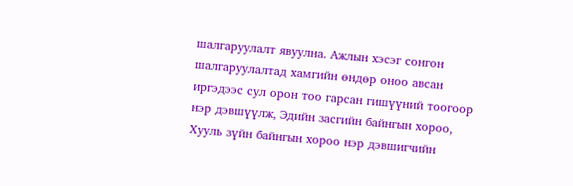шалгаруулалт явуулна. Ажлын хэсэг сонгон шалгаруулалтад хамгийн өндөр оноо авсан иргэдээс сул орон тоо гарсан гишүүний тоогоор нэр дэвшүүлж, Эдийн засгийн байнгын хороо, Хууль зүйн байнгын хороо нэр дэвшигчийн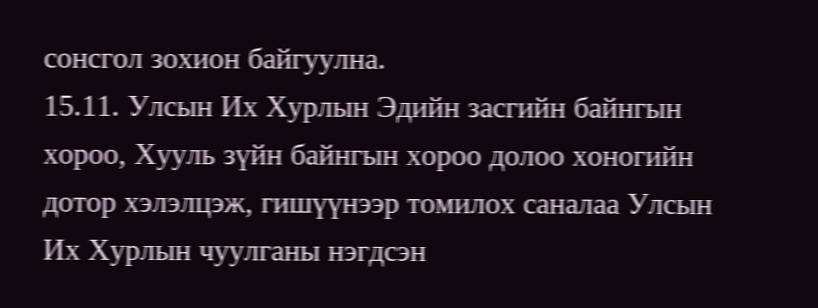сонсгол зохион байгуулна.
15.11. Улсын Их Хурлын Эдийн засгийн байнгын хороо, Хууль зүйн байнгын хороо долоо хоногийн дотор хэлэлцэж, гишүүнээр томилох саналаа Улсын Их Хурлын чуулганы нэгдсэн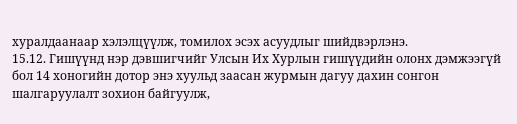хуралдаанаар хэлэлцүүлж, томилох эсэх асуудлыг шийдвэрлэнэ.
15.12. Гишүүнд нэр дэвшигчийг Улсын Их Хурлын гишүүдийн олонх дэмжээгүй бол 14 хоногийн дотор энэ хуульд заасан журмын дагуу дахин сонгон шалгаруулалт зохион байгуулж,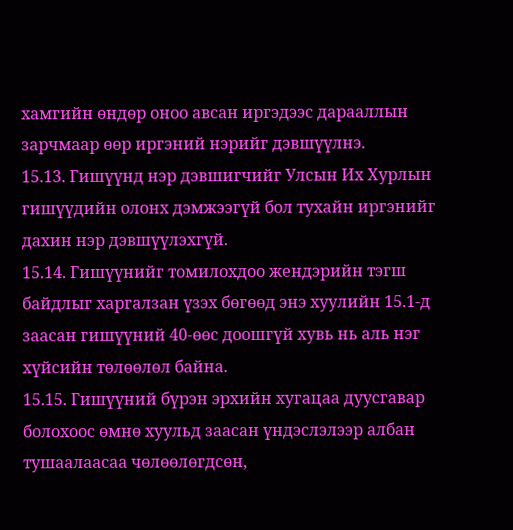хамгийн өндөр оноо авсан иргэдээс дарааллын зарчмаар өөр иргэний нэрийг дэвшүүлнэ.
15.13. Гишүүнд нэр дэвшигчийг Улсын Их Хурлын гишүүдийн олонх дэмжээгүй бол тухайн иргэнийг дахин нэр дэвшүүлэхгүй.
15.14. Гишүүнийг томилохдоо жендэрийн тэгш байдлыг харгалзан үзэх бөгөөд энэ хуулийн 15.1-д заасан гишүүний 40-өөс доошгүй хувь нь аль нэг хүйсийн төлөөлөл байна.
15.15. Гишүүний бүрэн эрхийн хугацаа дуусгавар болохоос өмнө хуульд заасан үндэслэлээр албан тушаалаасаа чөлөөлөгдсөн,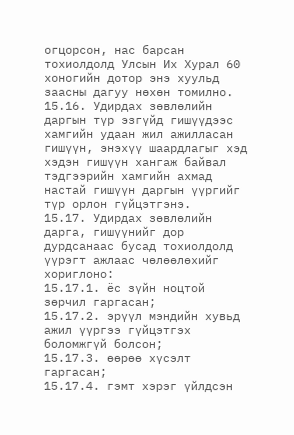огцорсон, нас барсан тохиолдолд Улсын Их Хурал 60 хоногийн дотор энэ хуульд заасны дагуу нөхөн томилно.
15.16. Удирдах зөвлөлийн даргын түр эзгүйд гишүүдээс хамгийн удаан жил ажилласан гишүүн, энэхүү шаардлагыг хэд хэдэн гишүүн хангаж байвал тэдгээрийн хамгийн ахмад настай гишүүн даргын үүргийг түр орлон гүйцэтгэнэ.
15.17. Удирдах зөвлөлийн дарга, гишүүнийг дор дурдсанаас бусад тохиолдолд үүрэгт ажлаас чөлөөлөхийг хориглоно:
15.17.1. ёс зүйн ноцтой зөрчил гаргасан;
15.17.2. эрүүл мэндийн хувьд ажил үүргээ гүйцэтгэх боломжгүй болсон;
15.17.3. өөрөө хүсэлт гаргасан;
15.17.4. гэмт хэрэг үйлдсэн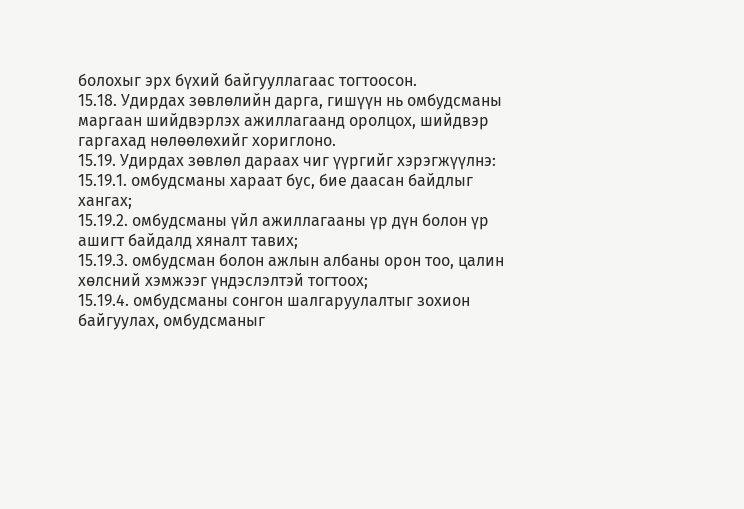болохыг эрх бүхий байгууллагаас тогтоосон.
15.18. Удирдах зөвлөлийн дарга, гишүүн нь омбудсманы маргаан шийдвэрлэх ажиллагаанд оролцох, шийдвэр гаргахад нөлөөлөхийг хориглоно.
15.19. Удирдах зөвлөл дараах чиг үүргийг хэрэгжүүлнэ:
15.19.1. омбудсманы хараат бус, бие даасан байдлыг хангах;
15.19.2. омбудсманы үйл ажиллагааны үр дүн болон үр ашигт байдалд хяналт тавих;
15.19.3. омбудсман болон ажлын албаны орон тоо, цалин хөлсний хэмжээг үндэслэлтэй тогтоох;
15.19.4. омбудсманы сонгон шалгаруулалтыг зохион байгуулах, омбудсманыг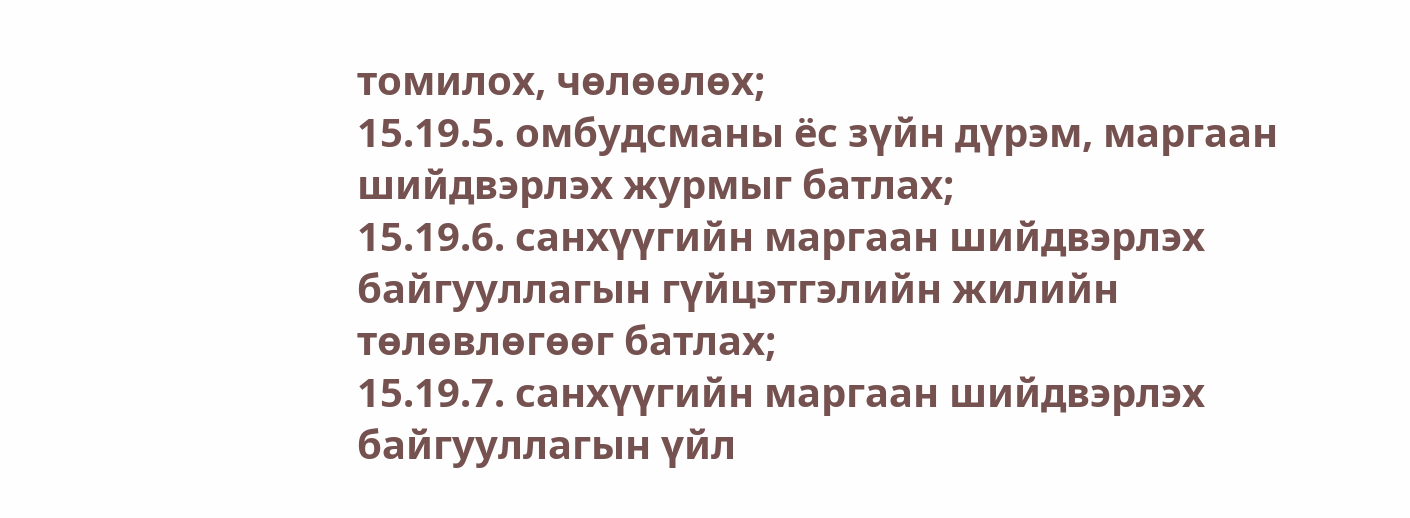томилох, чөлөөлөх;
15.19.5. омбудсманы ёс зүйн дүрэм, маргаан шийдвэрлэх журмыг батлах;
15.19.6. санхүүгийн маргаан шийдвэрлэх байгууллагын гүйцэтгэлийн жилийн төлөвлөгөөг батлах;
15.19.7. санхүүгийн маргаан шийдвэрлэх байгууллагын үйл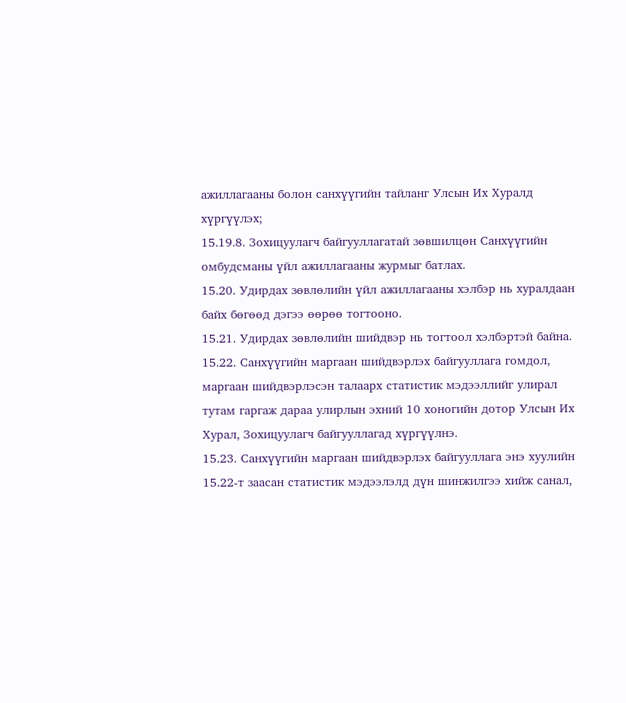ажиллагааны болон санхүүгийн тайланг Улсын Их Хуралд хүргүүлэх;
15.19.8. Зохицуулагч байгууллагатай зөвшилцөн Санхүүгийн омбудсманы үйл ажиллагааны журмыг батлах.
15.20. Удирдах зөвлөлийн үйл ажиллагааны хэлбэр нь хуралдаан байх бөгөөд дэгээ өөрөө тогтооно.
15.21. Удирдах зөвлөлийн шийдвэр нь тогтоол хэлбэртэй байна.
15.22. Санхүүгийн маргаан шийдвэрлэх байгууллага гомдол, маргаан шийдвэрлэсэн талаарх статистик мэдээллийг улирал тутам гаргаж дараа улирлын эхний 10 хоногийн дотор Улсын Их Хурал, Зохицуулагч байгууллагад хүргүүлнэ.
15.23. Санхүүгийн маргаан шийдвэрлэх байгууллага энэ хуулийн 15.22-т заасан статистик мэдээлэлд дүн шинжилгээ хийж санал,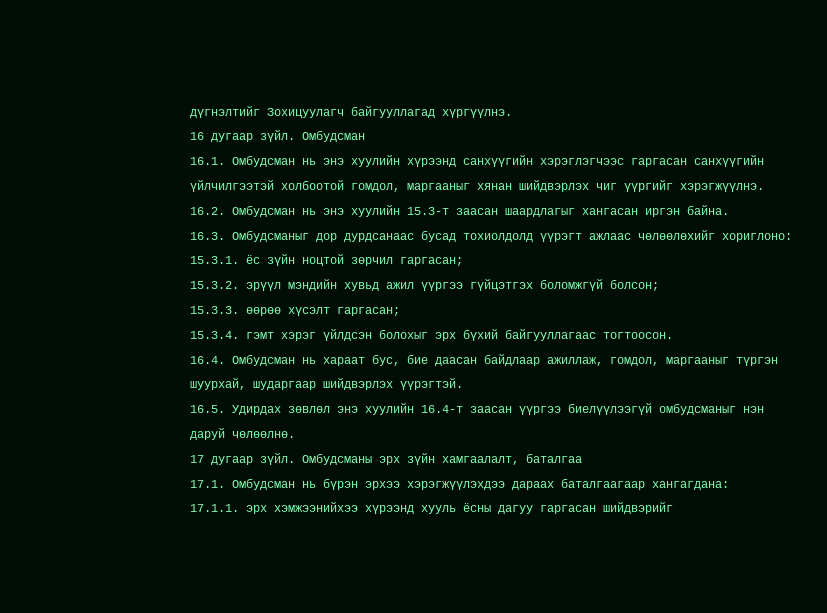дүгнэлтийг Зохицуулагч байгууллагад хүргүүлнэ.
16 дугаар зүйл. Омбудсман
16.1. Омбудсман нь энэ хуулийн хүрээнд санхүүгийн хэрэглэгчээс гаргасан санхүүгийн үйлчилгээтэй холбоотой гомдол, маргааныг хянан шийдвэрлэх чиг үүргийг хэрэгжүүлнэ.
16.2. Омбудсман нь энэ хуулийн 15.3-т заасан шаардлагыг хангасан иргэн байна.
16.3. Омбудсманыг дор дурдсанаас бусад тохиолдолд үүрэгт ажлаас чөлөөлөхийг хориглоно:
15.3.1. ёс зүйн ноцтой зөрчил гаргасан;
15.3.2. эрүүл мэндийн хувьд ажил үүргээ гүйцэтгэх боломжгүй болсон;
15.3.3. өөрөө хүсэлт гаргасан;
15.3.4. гэмт хэрэг үйлдсэн болохыг эрх бүхий байгууллагаас тогтоосон.
16.4. Омбудсман нь хараат бус, бие даасан байдлаар ажиллаж, гомдол, маргааныг түргэн шуурхай, шударгаар шийдвэрлэх үүрэгтэй.
16.5. Удирдах зөвлөл энэ хуулийн 16.4-т заасан үүргээ биелүүлээгүй омбудсманыг нэн даруй чөлөөлнө.
17 дугаар зүйл. Омбудсманы эрх зүйн хамгаалалт, баталгаа
17.1. Омбудсман нь бүрэн эрхээ хэрэгжүүлэхдээ дараах баталгаагаар хангагдана:
17.1.1. эрх хэмжээнийхээ хүрээнд хууль ёсны дагуу гаргасан шийдвэрийг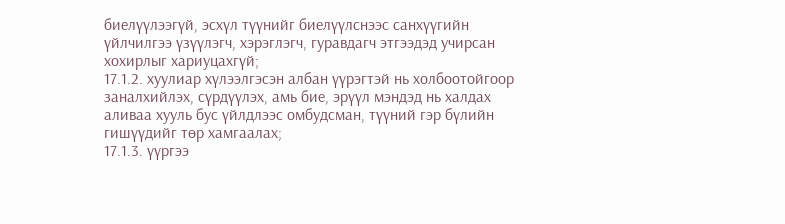биелүүлээгүй, эсхүл түүнийг биелүүлснээс санхүүгийн үйлчилгээ үзүүлэгч, хэрэглэгч, гуравдагч этгээдэд учирсан хохирлыг хариуцахгүй;
17.1.2. хуулиар хүлээлгэсэн албан үүрэгтэй нь холбоотойгоор заналхийлэх, сүрдүүлэх, амь бие, эрүүл мэндэд нь халдах аливаа хууль бус үйлдлээс омбудсман, түүний гэр бүлийн гишүүдийг төр хамгаалах;
17.1.3. үүргээ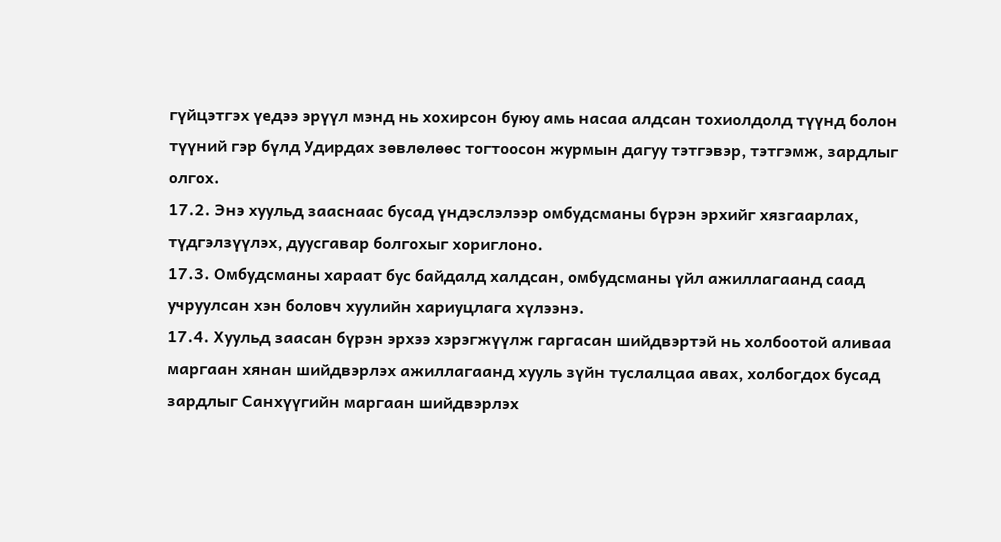гүйцэтгэх үедээ эрүүл мэнд нь хохирсон буюу амь насаа алдсан тохиолдолд түүнд болон түүний гэр бүлд Удирдах зөвлөлөөс тогтоосон журмын дагуу тэтгэвэр, тэтгэмж, зардлыг олгох.
17.2. Энэ хуульд зааснаас бусад үндэслэлээр омбудсманы бүрэн эрхийг хязгаарлах, түдгэлзүүлэх, дуусгавар болгохыг хориглоно.
17.3. Омбудсманы хараат бус байдалд халдсан, омбудсманы үйл ажиллагаанд саад учруулсан хэн боловч хуулийн хариуцлага хүлээнэ.
17.4. Хуульд заасан бүрэн эрхээ хэрэгжүүлж гаргасан шийдвэртэй нь холбоотой аливаа маргаан хянан шийдвэрлэх ажиллагаанд хууль зүйн туслалцаа авах, холбогдох бусад зардлыг Санхүүгийн маргаан шийдвэрлэх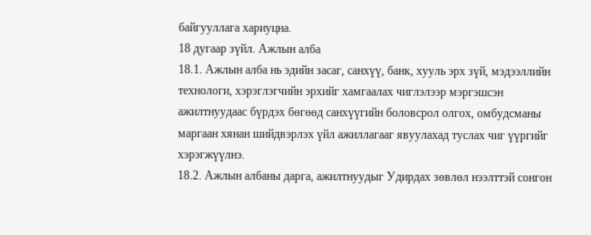байгууллага хариуцна.
18 дугаар зүйл. Ажлын алба
18.1. Ажлын алба нь эдийн засаг, санхүү, банк, хууль эрх зүй, мэдээллийн технологи, хэрэглэгчийн эрхийг хамгаалах чиглэлээр мэргэшсэн ажилтнуудаас бүрдэх бөгөөд санхүүгийн боловсрол олгох, омбудсманы маргаан хянан шийдвэрлэх үйл ажиллагааг явуулахад туслах чиг үүргийг хэрэгжүүлнэ.
18.2. Ажлын албаны дарга, ажилтнуудыг Удирдах зөвлөл нээлттэй сонгон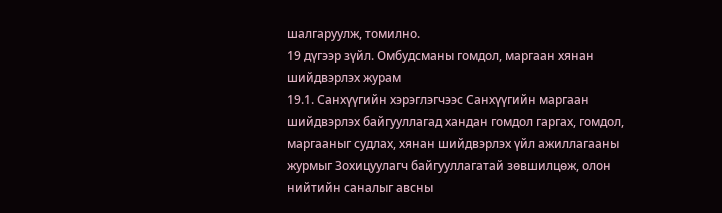шалгаруулж, томилно.
19 дүгээр зүйл. Омбудсманы гомдол, маргаан хянан шийдвэрлэх журам
19.1. Санхүүгийн хэрэглэгчээс Санхүүгийн маргаан шийдвэрлэх байгууллагад хандан гомдол гаргах, гомдол, маргааныг судлах, хянан шийдвэрлэх үйл ажиллагааны журмыг Зохицуулагч байгууллагатай зөвшилцөж, олон нийтийн саналыг авсны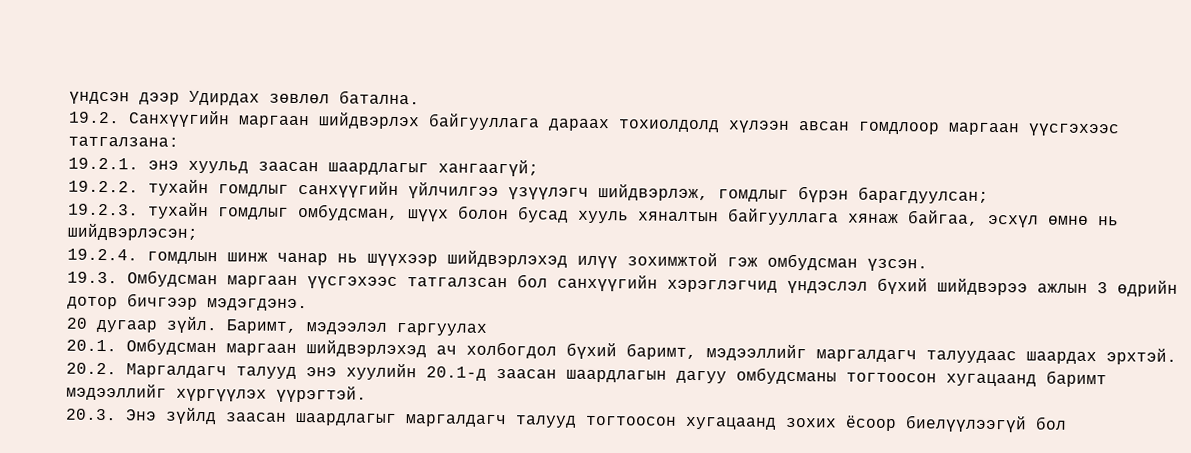үндсэн дээр Удирдах зөвлөл батална.
19.2. Санхүүгийн маргаан шийдвэрлэх байгууллага дараах тохиолдолд хүлээн авсан гомдлоор маргаан үүсгэхээс татгалзана:
19.2.1. энэ хуульд заасан шаардлагыг хангаагүй;
19.2.2. тухайн гомдлыг санхүүгийн үйлчилгээ үзүүлэгч шийдвэрлэж, гомдлыг бүрэн барагдуулсан;
19.2.3. тухайн гомдлыг омбудсман, шүүх болон бусад хууль хяналтын байгууллага хянаж байгаа, эсхүл өмнө нь шийдвэрлэсэн;
19.2.4. гомдлын шинж чанар нь шүүхээр шийдвэрлэхэд илүү зохимжтой гэж омбудсман үзсэн.
19.3. Омбудсман маргаан үүсгэхээс татгалзсан бол санхүүгийн хэрэглэгчид үндэслэл бүхий шийдвэрээ ажлын 3 өдрийн дотор бичгээр мэдэгдэнэ.
20 дугаар зүйл. Баримт, мэдээлэл гаргуулах
20.1. Омбудсман маргаан шийдвэрлэхэд ач холбогдол бүхий баримт, мэдээллийг маргалдагч талуудаас шаардах эрхтэй.
20.2. Маргалдагч талууд энэ хуулийн 20.1-д заасан шаардлагын дагуу омбудсманы тогтоосон хугацаанд баримт мэдээллийг хүргүүлэх үүрэгтэй.
20.3. Энэ зүйлд заасан шаардлагыг маргалдагч талууд тогтоосон хугацаанд зохих ёсоор биелүүлээгүй бол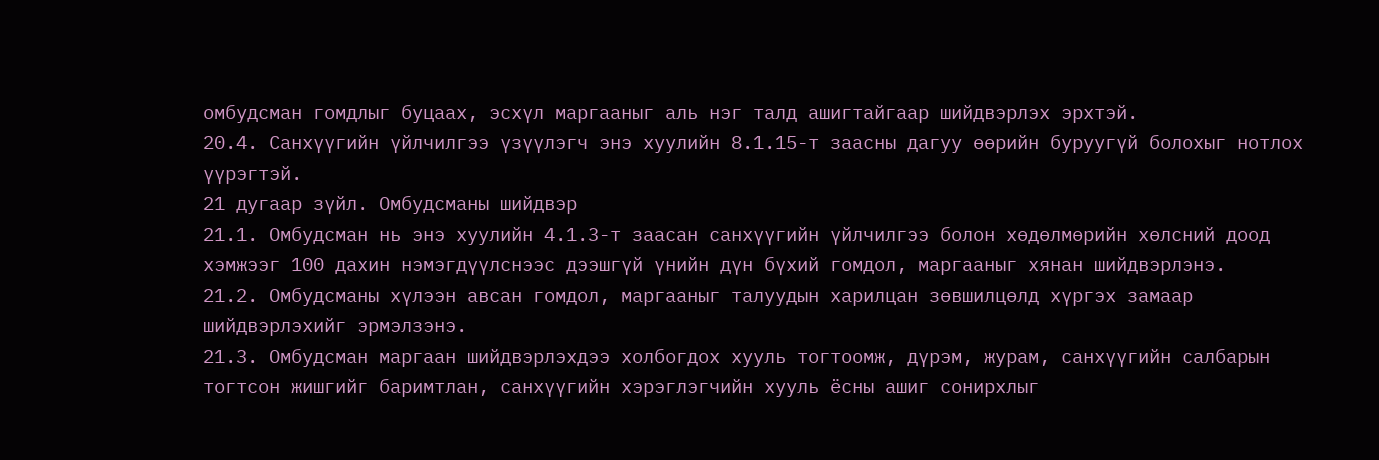омбудсман гомдлыг буцаах, эсхүл маргааныг аль нэг талд ашигтайгаар шийдвэрлэх эрхтэй.
20.4. Санхүүгийн үйлчилгээ үзүүлэгч энэ хуулийн 8.1.15-т заасны дагуу өөрийн буруугүй болохыг нотлох үүрэгтэй.
21 дугаар зүйл. Омбудсманы шийдвэр
21.1. Омбудсман нь энэ хуулийн 4.1.3-т заасан санхүүгийн үйлчилгээ болон хөдөлмөрийн хөлсний доод хэмжээг 100 дахин нэмэгдүүлснээс дээшгүй үнийн дүн бүхий гомдол, маргааныг хянан шийдвэрлэнэ.
21.2. Омбудсманы хүлээн авсан гомдол, маргааныг талуудын харилцан зөвшилцөлд хүргэх замаар шийдвэрлэхийг эрмэлзэнэ.
21.3. Омбудсман маргаан шийдвэрлэхдээ холбогдох хууль тогтоомж, дүрэм, журам, санхүүгийн салбарын тогтсон жишгийг баримтлан, санхүүгийн хэрэглэгчийн хууль ёсны ашиг сонирхлыг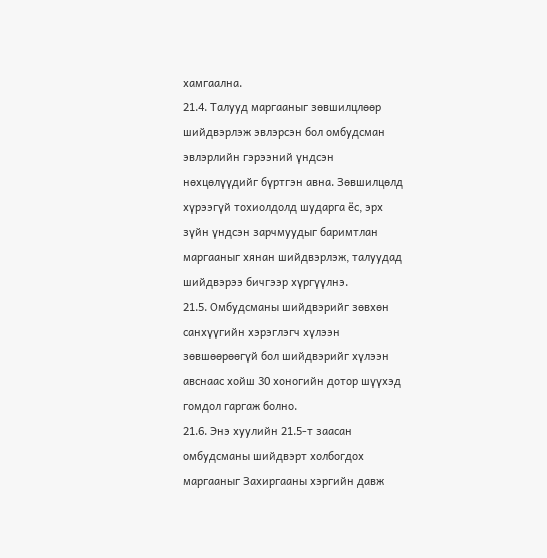хамгаална.
21.4. Талууд маргааныг зөвшилцлөөр шийдвэрлэж эвлэрсэн бол омбудсман эвлэрлийн гэрээний үндсэн нөхцөлүүдийг бүртгэн авна. Зөвшилцөлд хүрээгүй тохиолдолд шударга ёс, эрх зүйн үндсэн зарчмуудыг баримтлан маргааныг хянан шийдвэрлэж, талуудад шийдвэрээ бичгээр хүргүүлнэ.
21.5. Омбудсманы шийдвэрийг зөвхөн санхүүгийн хэрэглэгч хүлээн зөвшөөрөөгүй бол шийдвэрийг хүлээн авснаас хойш 30 хоногийн дотор шүүхэд гомдол гаргаж болно.
21.6. Энэ хуулийн 21.5-т заасан омбудсманы шийдвэрт холбогдох маргааныг Захиргааны хэргийн давж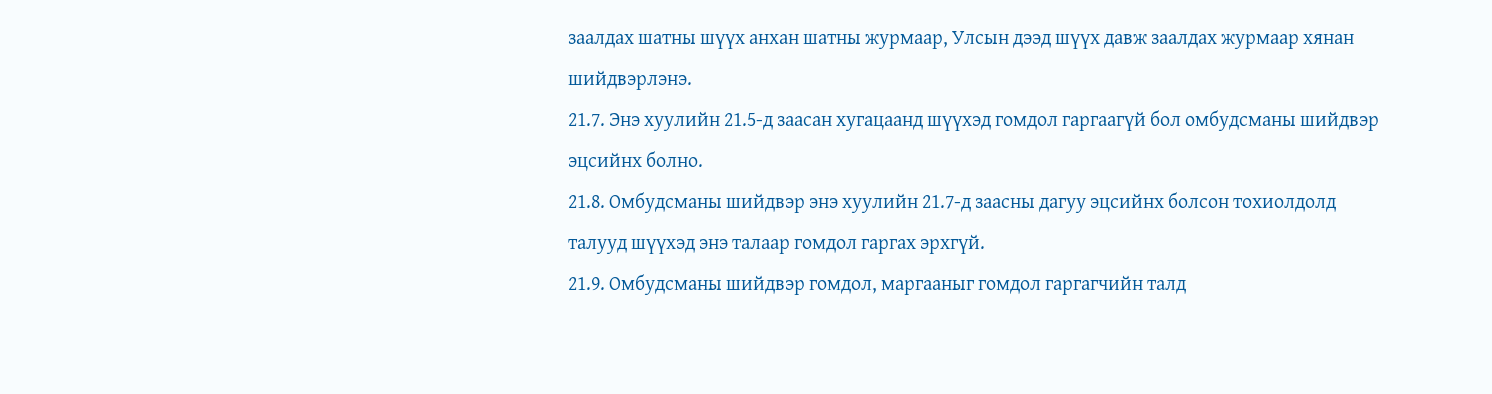заалдах шатны шүүх анхан шатны журмаар, Улсын дээд шүүх давж заалдах журмаар хянан шийдвэрлэнэ.
21.7. Энэ хуулийн 21.5-д заасан хугацаанд шүүхэд гомдол гаргаагүй бол омбудсманы шийдвэр эцсийнх болно.
21.8. Омбудсманы шийдвэр энэ хуулийн 21.7-д заасны дагуу эцсийнх болсон тохиолдолд талууд шүүхэд энэ талаар гомдол гаргах эрхгүй.
21.9. Омбудсманы шийдвэр гомдол, маргааныг гомдол гаргагчийн талд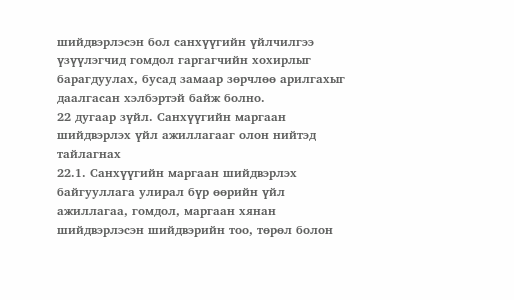шийдвэрлэсэн бол санхүүгийн үйлчилгээ үзүүлэгчид гомдол гаргагчийн хохирлыг барагдуулах, бусад замаар зөрчлөө арилгахыг даалгасан хэлбэртэй байж болно.
22 дугаар зүйл. Санхүүгийн маргаан шийдвэрлэх үйл ажиллагааг олон нийтэд тайлагнах
22.1. Санхүүгийн маргаан шийдвэрлэх байгууллага улирал бүр өөрийн үйл ажиллагаа, гомдол, маргаан хянан шийдвэрлэсэн шийдвэрийн тоо, төрөл болон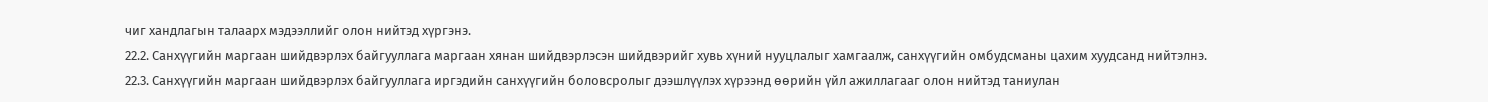чиг хандлагын талаарх мэдээллийг олон нийтэд хүргэнэ.
22.2. Санхүүгийн маргаан шийдвэрлэх байгууллага маргаан хянан шийдвэрлэсэн шийдвэрийг хувь хүний нууцлалыг хамгаалж, санхүүгийн омбудсманы цахим хуудсанд нийтэлнэ.
22.3. Санхүүгийн маргаан шийдвэрлэх байгууллага иргэдийн санхүүгийн боловсролыг дээшлүүлэх хүрээнд өөрийн үйл ажиллагааг олон нийтэд таниулан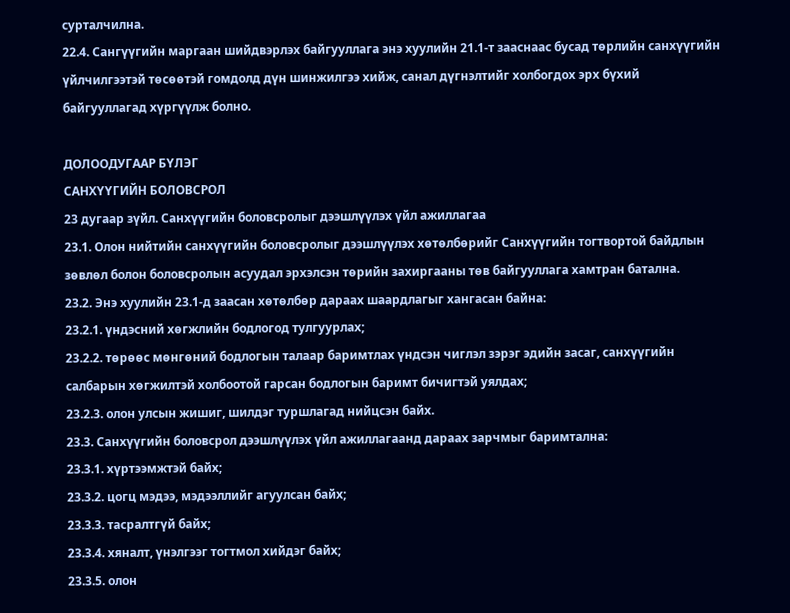сурталчилна.
22.4. Сангүүгийн маргаан шийдвэрлэх байгууллага энэ хуулийн 21.1-т зааснаас бусад төрлийн санхүүгийн үйлчилгээтэй төсөөтэй гомдолд дүн шинжилгээ хийж, санал дүгнэлтийг холбогдох эрх бүхий байгууллагад хүргүүлж болно.

ДОЛООДУГААР БҮЛЭГ
САНХҮҮГИЙН БОЛОВСРОЛ
23 дугаар зүйл. Санхүүгийн боловсролыг дээшлүүлэх үйл ажиллагаа
23.1. Олон нийтийн санхүүгийн боловсролыг дээшлүүлэх хөтөлбөрийг Санхүүгийн тогтвортой байдлын зөвлөл болон боловсролын асуудал эрхэлсэн төрийн захиргааны төв байгууллага хамтран батална.
23.2. Энэ хуулийн 23.1-д заасан хөтөлбөр дараах шаардлагыг хангасан байна:
23.2.1. үндэсний хөгжлийн бодлогод тулгуурлах;
23.2.2. төрөөс мөнгөний бодлогын талаар баримтлах үндсэн чиглэл зэрэг эдийн засаг, санхүүгийн салбарын хөгжилтэй холбоотой гарсан бодлогын баримт бичигтэй уялдах;
23.2.3. олон улсын жишиг, шилдэг туршлагад нийцсэн байх.
23.3. Санхүүгийн боловсрол дээшлүүлэх үйл ажиллагаанд дараах зарчмыг баримтална:
23.3.1. хүртээмжтэй байх;
23.3.2. цогц мэдээ, мэдээллийг агуулсан байх;
23.3.3. тасралтгүй байх;
23.3.4. хяналт, үнэлгээг тогтмол хийдэг байх;
23.3.5. олон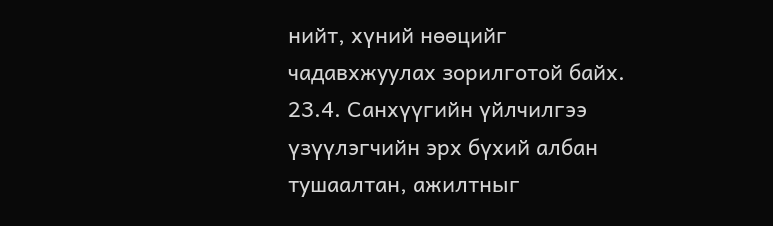нийт, хүний нөөцийг чадавхжуулах зорилготой байх.
23.4. Санхүүгийн үйлчилгээ үзүүлэгчийн эрх бүхий албан тушаалтан, ажилтныг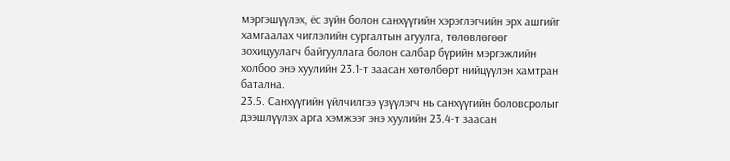мэргэшүүлэх, ёс зүйн болон санхүүгийн хэрэглэгчийн эрх ашгийг хамгаалах чиглэлийн сургалтын агуулга, төлөвлөгөөг зохицуулагч байгууллага болон салбар бүрийн мэргэжлийн холбоо энэ хуулийн 23.1-т заасан хөтөлбөрт нийцүүлэн хамтран батална.
23.5. Санхүүгийн үйлчилгээ үзүүлэгч нь санхүүгийн боловсролыг дээшлүүлэх арга хэмжээг энэ хуулийн 23.4-т заасан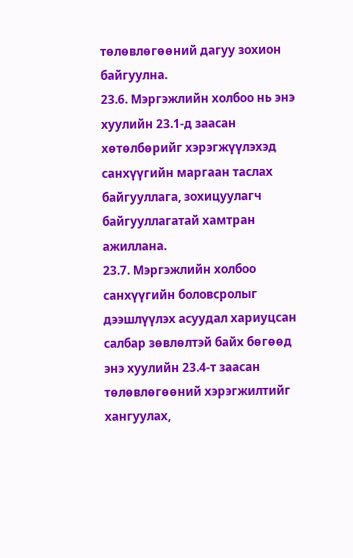төлөвлөгөөний дагуу зохион байгуулна.
23.6. Мэргэжлийн холбоо нь энэ хуулийн 23.1-д заасан хөтөлбөрийг хэрэгжүүлэхэд санхүүгийн маргаан таслах байгууллага, зохицуулагч байгууллагатай хамтран ажиллана.
23.7. Мэргэжлийн холбоо санхүүгийн боловсролыг дээшлүүлэх асуудал хариуцсан салбар зөвлөлтэй байх бөгөөд энэ хуулийн 23.4-т заасан төлөвлөгөөний хэрэгжилтийг хангуулах,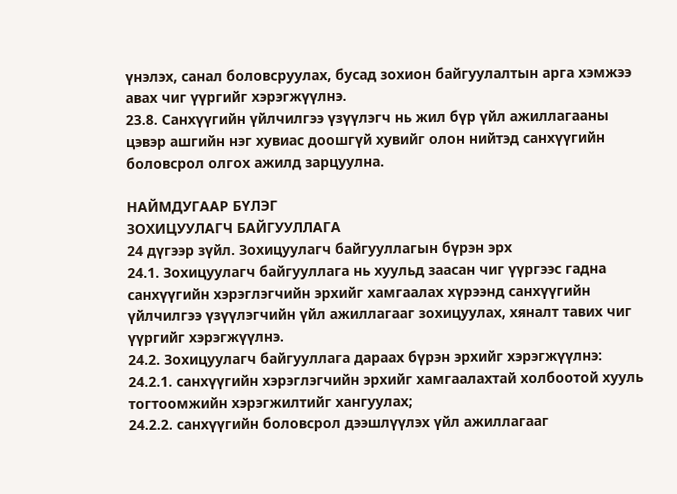үнэлэх, санал боловсруулах, бусад зохион байгуулалтын арга хэмжээ авах чиг үүргийг хэрэгжүүлнэ.
23.8. Санхүүгийн үйлчилгээ үзүүлэгч нь жил бүр үйл ажиллагааны цэвэр ашгийн нэг хувиас доошгүй хувийг олон нийтэд санхүүгийн боловсрол олгох ажилд зарцуулна.

НАЙМДУГААР БҮЛЭГ
ЗОХИЦУУЛАГЧ БАЙГУУЛЛАГА
24 дүгээр зүйл. Зохицуулагч байгууллагын бүрэн эрх
24.1. Зохицуулагч байгууллага нь хуульд заасан чиг үүргээс гадна санхүүгийн хэрэглэгчийн эрхийг хамгаалах хүрээнд санхүүгийн үйлчилгээ үзүүлэгчийн үйл ажиллагааг зохицуулах, хяналт тавих чиг үүргийг хэрэгжүүлнэ.
24.2. Зохицуулагч байгууллага дараах бүрэн эрхийг хэрэгжүүлнэ:
24.2.1. санхүүгийн хэрэглэгчийн эрхийг хамгаалахтай холбоотой хууль тогтоомжийн хэрэгжилтийг хангуулах;
24.2.2. санхүүгийн боловсрол дээшлүүлэх үйл ажиллагааг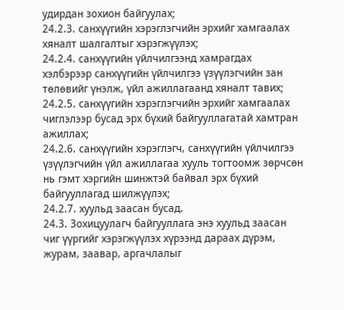удирдан зохион байгуулах;
24.2.3. санхүүгийн хэрэглэгчийн эрхийг хамгаалах хяналт шалгалтыг хэрэгжүүлэх;
24.2.4. санхүүгийн үйлчилгээнд хамрагдах хэлбэрээр санхүүгийн үйлчилгээ үзүүлэгчийн зан төлөвийг үнэлж, үйл ажиллагаанд хяналт тавих;
24.2.5. санхүүгийн хэрэглэгчийн эрхийг хамгаалах чиглэлээр бусад эрх бүхий байгууллагатай хамтран ажиллах;
24.2.6. санхүүгийн хэрэглэгч, санхүүгийн үйлчилгээ үзүүлэгчийн үйл ажиллагаа хууль тогтоомж зөрчсөн нь гэмт хэргийн шинжтэй байвал эрх бүхий байгууллагад шилжүүлэх;
24.2.7. хуульд заасан бусад.
24.3. Зохицуулагч байгууллага энэ хуульд заасан чиг үүргийг хэрэгжүүлэх хүрээнд дараах дүрэм, журам, заавар, аргачлалыг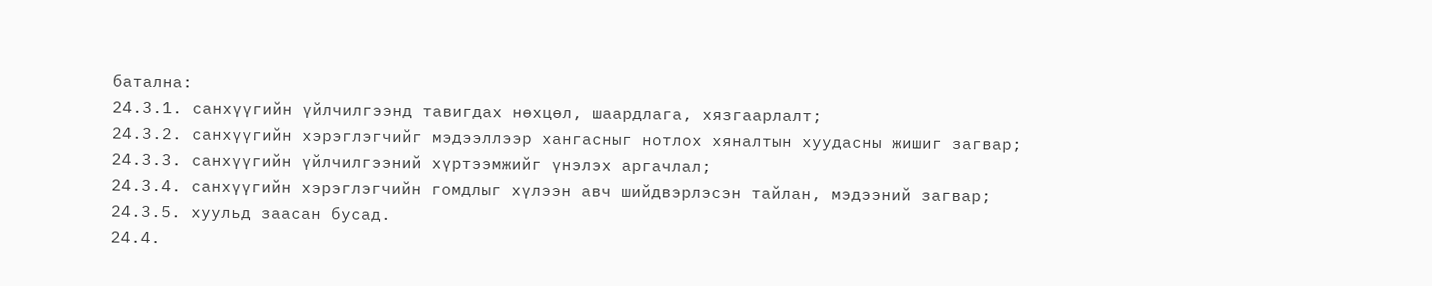батална:
24.3.1. санхүүгийн үйлчилгээнд тавигдах нөхцөл, шаардлага, хязгаарлалт;
24.3.2. санхүүгийн хэрэглэгчийг мэдээллээр хангасныг нотлох хяналтын хуудасны жишиг загвар;
24.3.3. санхүүгийн үйлчилгээний хүртээмжийг үнэлэх аргачлал;
24.3.4. санхүүгийн хэрэглэгчийн гомдлыг хүлээн авч шийдвэрлэсэн тайлан, мэдээний загвар;
24.3.5. хуульд заасан бусад.
24.4.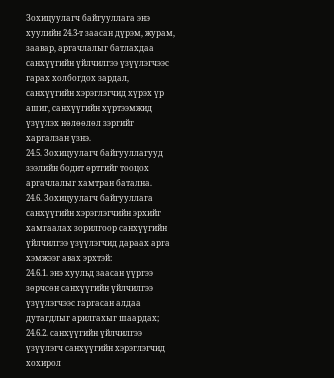Зохицуулагч байгууллага энэ хуулийн 24.3-т заасан дүрэм, журам, заавар, аргачлалыг батлахдаа санхүүгийн үйлчилгээ үзүүлэгчээс гарах холбогдох зардал, санхүүгийн хэрэглэгчид хүрэх үр ашиг, санхүүгийн хүртээмжид үзүүлэх нөлөөлөл зэргийг харгалзан үзнэ.
24.5. Зохицуулагч байгууллагууд зээлийн бодит өртгийг тооцох аргачлалыг хамтран батална.
24.6. Зохицуулагч байгууллага санхүүгийн хэрэглэгчийн эрхийг хамгаалах зорилгоор санхүүгийн үйлчилгээ үзүүлэгчид дараах арга хэмжээг авах эрхтэй:
24.6.1. энэ хуульд заасан үүргээ зөрчсөн санхүүгийн үйлчилгээ үзүүлэгчээс гаргасан алдаа дутагдлыг арилгахыг шаардах;
24.6.2. санхүүгийн үйлчилгээ үзүүлэгч санхүүгийн хэрэглэгчид хохирол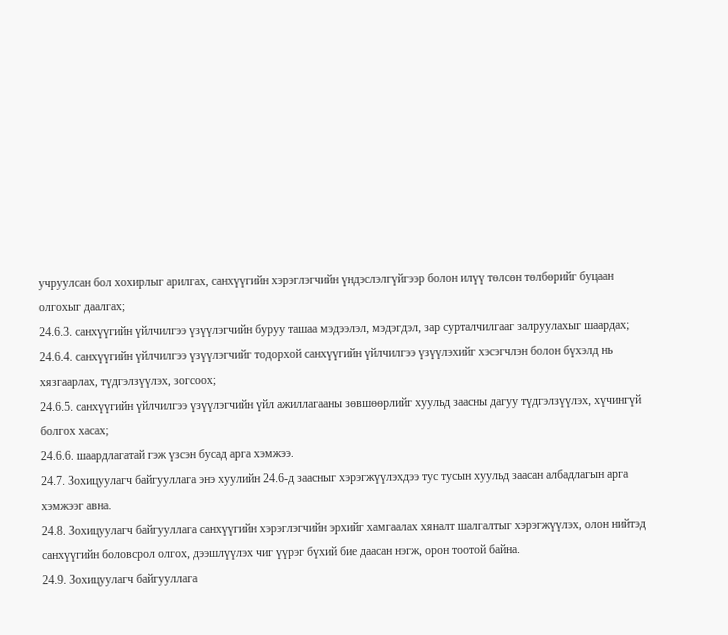учруулсан бол хохирлыг арилгах, санхүүгийн хэрэглэгчийн үндэслэлгүйгээр болон илүү төлсөн төлбөрийг буцаан олгохыг даалгах;
24.6.3. санхүүгийн үйлчилгээ үзүүлэгчийн буруу ташаа мэдээлэл, мэдэгдэл, зар сурталчилгааг залруулахыг шаардах;
24.6.4. санхүүгийн үйлчилгээ үзүүлэгчийг тодорхой санхүүгийн үйлчилгээ үзүүлэхийг хэсэгчлэн болон бүхэлд нь хязгаарлах, түдгэлзүүлэх, зогсоох;
24.6.5. санхүүгийн үйлчилгээ үзүүлэгчийн үйл ажиллагааны зөвшөөрлийг хуульд заасны дагуу түдгэлзүүлэх, хүчингүй болгох хасах;
24.6.6. шаардлагатай гэж үзсэн бусад арга хэмжээ.
24.7. Зохицуулагч байгууллага энэ хуулийн 24.6-д заасныг хэрэгжүүлэхдээ тус тусын хуульд заасан албадлагын арга хэмжээг авна.
24.8. Зохицуулагч байгууллага санхүүгийн хэрэглэгчийн эрхийг хамгаалах хяналт шалгалтыг хэрэгжүүлэх, олон нийтэд санхүүгийн боловсрол олгох, дээшлүүлэх чиг үүрэг бүхий бие даасан нэгж, орон тоотой байна.
24.9. Зохицуулагч байгууллага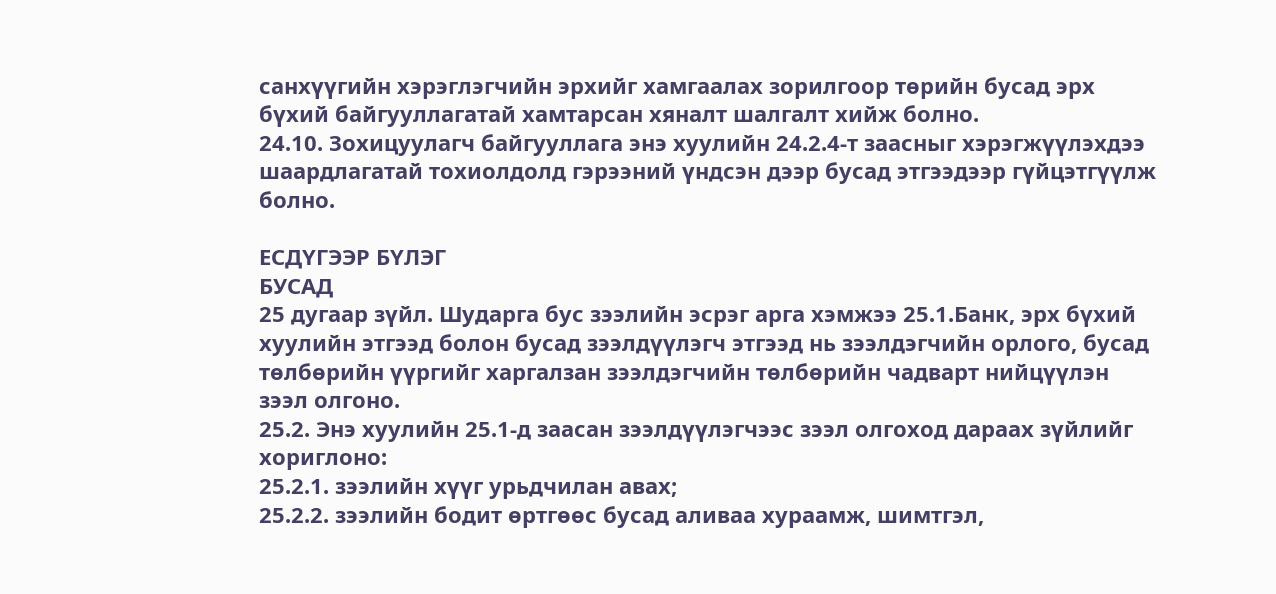санхүүгийн хэрэглэгчийн эрхийг хамгаалах зорилгоор төрийн бусад эрх бүхий байгууллагатай хамтарсан хяналт шалгалт хийж болно.
24.10. Зохицуулагч байгууллага энэ хуулийн 24.2.4-т заасныг хэрэгжүүлэхдээ шаардлагатай тохиолдолд гэрээний үндсэн дээр бусад этгээдээр гүйцэтгүүлж болно.

ЕСДҮГЭЭР БҮЛЭГ
БУСАД
25 дугаар зүйл. Шударга бус зээлийн эсрэг арга хэмжээ 25.1.Банк, эрх бүхий хуулийн этгээд болон бусад зээлдүүлэгч этгээд нь зээлдэгчийн орлого, бусад төлбөрийн үүргийг харгалзан зээлдэгчийн төлбөрийн чадварт нийцүүлэн зээл олгоно.
25.2. Энэ хуулийн 25.1-д заасан зээлдүүлэгчээс зээл олгоход дараах зүйлийг хориглоно:
25.2.1. зээлийн хүүг урьдчилан авах;
25.2.2. зээлийн бодит өртгөөс бусад аливаа хураамж, шимтгэл,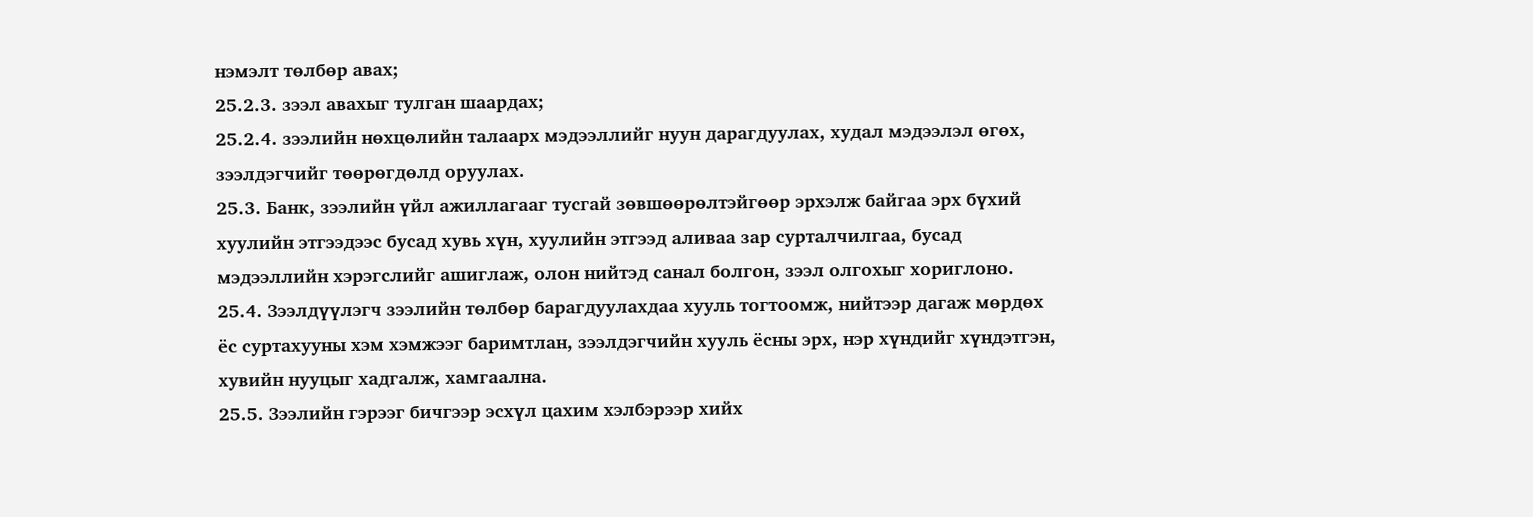нэмэлт төлбөр авах;
25.2.3. зээл авахыг тулган шаардах;
25.2.4. зээлийн нөхцөлийн талаарх мэдээллийг нуун дарагдуулах, худал мэдээлэл өгөх, зээлдэгчийг төөрөгдөлд оруулах.
25.3. Банк, зээлийн үйл ажиллагааг тусгай зөвшөөрөлтэйгөөр эрхэлж байгаа эрх бүхий хуулийн этгээдээс бусад хувь хүн, хуулийн этгээд аливаа зар сурталчилгаа, бусад мэдээллийн хэрэгслийг ашиглаж, олон нийтэд санал болгон, зээл олгохыг хориглоно.
25.4. Зээлдүүлэгч зээлийн төлбөр барагдуулахдаа хууль тогтоомж, нийтээр дагаж мөрдөх ёс суртахууны хэм хэмжээг баримтлан, зээлдэгчийн хууль ёсны эрх, нэр хүндийг хүндэтгэн, хувийн нууцыг хадгалж, хамгаална.
25.5. Зээлийн гэрээг бичгээр эсхүл цахим хэлбэрээр хийх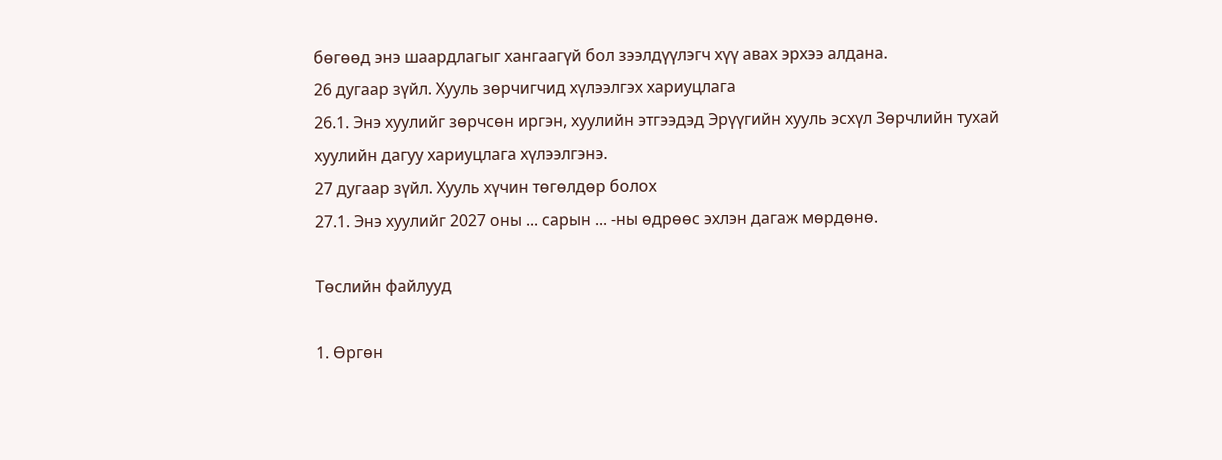бөгөөд энэ шаардлагыг хангаагүй бол зээлдүүлэгч хүү авах эрхээ алдана.
26 дугаар зүйл. Хууль зөрчигчид хүлээлгэх хариуцлага
26.1. Энэ хуулийг зөрчсөн иргэн, хуулийн этгээдэд Эрүүгийн хууль эсхүл Зөрчлийн тухай хуулийн дагуу хариуцлага хүлээлгэнэ.
27 дугаар зүйл. Хууль хүчин төгөлдөр болох
27.1. Энэ хуулийг 2027 оны ... сарын ... -ны өдрөөс эхлэн дагаж мөрдөнө.

Төслийн файлууд

1. Өргөн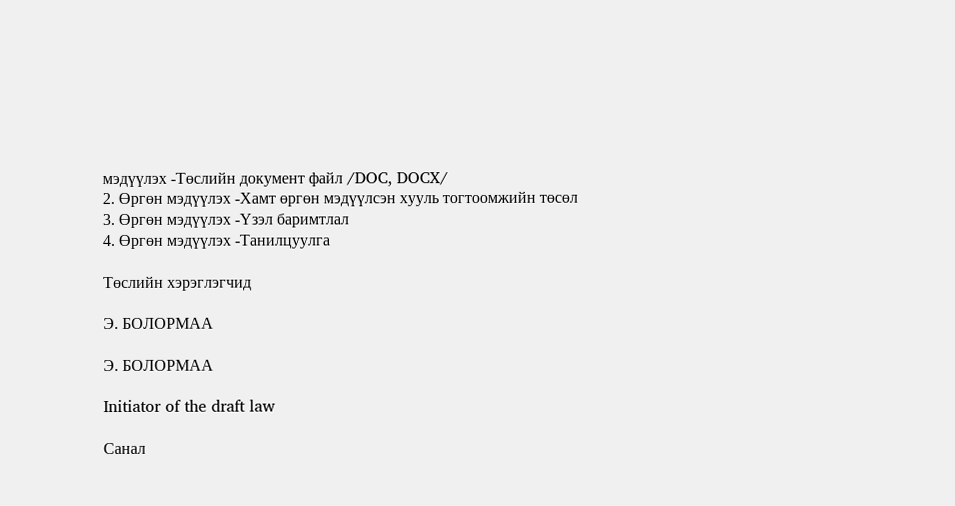мэдүүлэх -Төслийн документ файл /DOC, DOCX/
2. Өргөн мэдүүлэх -Хамт өргөн мэдүүлсэн хууль тогтоомжийн төсөл
3. Өргөн мэдүүлэх -Үзэл баримтлал
4. Өргөн мэдүүлэх -Танилцуулга

Төслийн хэрэглэгчид

Э. БОЛОРМАА

Э. БОЛОРМАА

Initiator of the draft law

Санал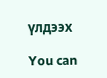үлдээх

You can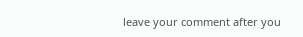leave your comment after you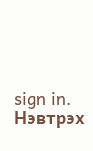sign in. Нэвтрэх